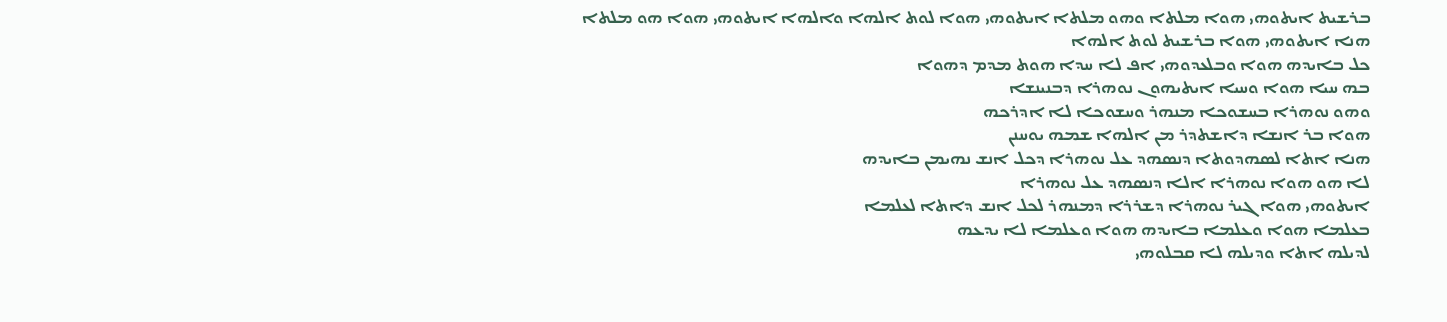ܒܪܫܝܬ ܐܝܬܘܗܝ ܗܘܐ ܡܠܬܐ ܘܗܘ ܡܠܬܐ ܐܝܬܘܗܝ ܗܘܐ ܠܘܬ ܐܠܗܐ ܘܐܠܗܐ ܐܝܬܘܗܝ ܗܘܐ ܗܘ ܡܠܬܐ
ܗܢܐ ܐܝܬܘܗܝ ܗܘܐ ܒܪܫܝܬ ܠܘܬ ܐܠܗܐ
ܟܠ ܒܐܝܕܗ ܗܘܐ ܘܒܠܥܕܘܗܝ ܐܦ ܠܐ ܚܕܐ ܗܘܬ ܡܕܡ ܕܗܘܐ
ܒܗ ܚܝܐ ܗܘܐ ܘܚܝܐ ܐܝܬܝܗܘܢ ܢܘܗܪܐ ܕܒܢܝܢܫܐ
ܘܗܘ ܢܘܗܪܐ ܒܚܫܘܟܐ ܡܢܗܪ ܘܚܫܘܟܐ ܠܐ ܐܕܪܟܗ
ܗܘܐ ܒܪ ܐܢܫܐ ܕܐܫܬܕܪ ܡܢ ܐܠܗܐ ܫܡܗ ܝܘܚܢܢ
ܗܢܐ ܐܬܐ ܠܣܗܕܘܬܐ ܕܢܣܗܕ ܥܠ ܢܘܗܪܐ ܕܟܠ ܐܢܫ ܢܗܝܡܢ ܒܐܝܕܗ
ܠܐ ܗܘ ܗܘܐ ܢܘܗܪܐ ܐܠܐ ܕܢܣܗܕ ܥܠ ܢܘܗܪܐ
ܐܝܬܘܗܝ ܗܘܐ ܓܝܪ ܢܘܗܪܐ ܕܫܪܪܐ ܕܡܢܗܪ ܠܟܠ ܐܢܫ ܕܐܬܐ ܠܥܠܡܐ
ܒܥܠܡܐ ܗܘܐ ܘܥܠܡܐ ܒܐܝܕܗ ܗܘܐ ܘܥܠܡܐ ܠܐ ܝܕܥܗ
ܠܕܝܠܗ ܐܬܐ ܘܕܝܠܗ ܠܐ ܩܒܠܘܗܝ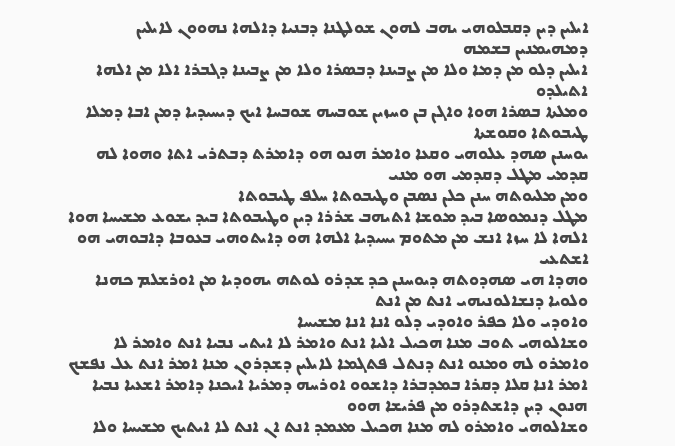ܐܝܠܝܢ ܕܝܢ ܕܩܒܠܘܗܝ ܝܗܒ ܠܗܘܢ ܫܘܠܛܢܐ ܕܒܢܝܐ ܕܐܠܗܐ ܢܗܘܘܢ ܠܐܝܠܝܢ ܕܡܗܝܡܢܝܢ ܒܫܡܗ
ܐܝܠܝܢ ܕܠܘ ܡܢ ܕܡܐ ܘܠܐ ܡܢ ܨܒܝܢܐ ܕܒܣܪܐ ܘܠܐ ܡܢ ܨܒܝܢܐ ܕܓܒܪܐ ܐܠܐ ܡܢ ܐܠܗܐ ܐܬܝܠܕܘ
ܘܡܠܬܐ ܒܣܪܐ ܗܘܐ ܘܐܓܢ ܒܢ ܘܚܙܝܢ ܫܘܒܚܗ ܫܘܒܚܐ ܐܝܟ ܕܝܚܝܕܝܐ ܕܡܢ ܐܒܐ ܕܡܠܐ ܛܝܒܘܬܐ ܘܩܘܫܬܐ
ܝܘܚܢܢ ܣܗܕ ܥܠܘܗܝ ܘܩܥܐ ܘܐܡܪ ܗܢܘ ܗܘ ܕܐܡܪܬ ܕܒܬܪܝ ܐܬܐ ܘܗܘܐ ܠܗ ܩܕܡܝ ܡܛܠ ܕܩܕܡܝ ܗܘ ܡܢܝ
ܘܡܢ ܡܠܝܘܬܗ ܚܢܢ ܟܠܢ ܢܣܒܢ ܘܛܝܒܘܬܐ ܚܠܦ ܛܝܒܘܬܐ
ܡܛܠ ܕܢܡܘܣܐ ܒܝܕ ܡܘܫܐ ܐܬܝܗܒ ܫܪܪܐ ܕܝܢ ܘܛܝܒܘܬܐ ܒܝܕ ܝܫܘܥ ܡܫܝܚܐ ܗܘܐ
ܐܠܗܐ ܠܐ ܚܙܐ ܐܢܫ ܡܢ ܡܬܘܡ ܝܚܝܕܝܐ ܐܠܗܐ ܗܘ ܕܐܝܬܘܗܝ ܒܥܘܒܐ ܕܐܒܘܗܝ ܗܘ ܐܫܬܥܝ
ܘܗܕܐ ܗܝ ܣܗܕܘܬܗ ܕܝܘܚܢܢ ܟܕ ܫܕܪܘ ܠܘܬܗ ܝܗܘܕܝܐ ܡܢ ܐܘܪܫܠܡ ܟܗܢܐ ܘܠܘܝܐ ܕܢܫܐܠܘܢܝܗܝ ܐܢܬ ܡܢ ܐܢܬ
ܘܐܘܕܝ ܘܠܐ ܟܦܪ ܘܐܘܕܝ ܕܠܘ ܐܢܐ ܐܢܐ ܡܫܝܚܐ
ܘܫܐܠܘܗܝ ܬܘܒ ܡܢܐ ܗܟܝܠ ܐܠܝܐ ܐܢܬ ܘܐܡܪ ܠܐ ܐܝܬܝ ܢܒܝܐ ܐܢܬ ܘܐܡܪ ܠܐ
ܘܐܡܪܘ ܠܗ ܘܡܢܘ ܐܢܬ ܕܢܬܠ ܦܬܓܡܐ ܠܐܝܠܝܢ ܕܫܕܪܘܢ ܡܢܐ ܐܡܪ ܐܢܬ ܥܠ ܢܦܫܟ
ܐܡܪ ܐܢܐ ܩܠܐ ܕܩܪܐ ܒܡܕܒܪܐ ܕܐܫܘܘ ܐܘܪܚܗ ܕܡܪܝܐ ܐܝܟܢܐ ܕܐܡܪ ܐܫܥܝܐ ܢܒܝܐ
ܗܢܘܢ ܕܝܢ ܕܐܫܬܕܪܘ ܡܢ ܦܪܝܫܐ ܗܘܘ
ܘܫܐܠܘܗܝ ܘܐܡܪܘ ܠܗ ܡܢܐ ܗܟܝܠ ܡܥܡܕ ܐܢܬ ܐܢ ܐܢܬ ܠܐ ܐܝܬܝܟ ܡܫܝܚܐ ܘܠܐ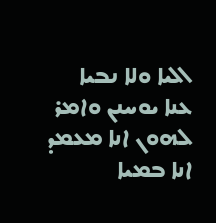ܐܠܝܐ ܘܠܐ ܢܒܝܐ
ܥܢܐ ܝܘܚܢܢ ܘܐܡܪ ܠܗܘܢ ܐܢܐ ܡܥܡܕ ܐܢܐ ܒܡܝܐ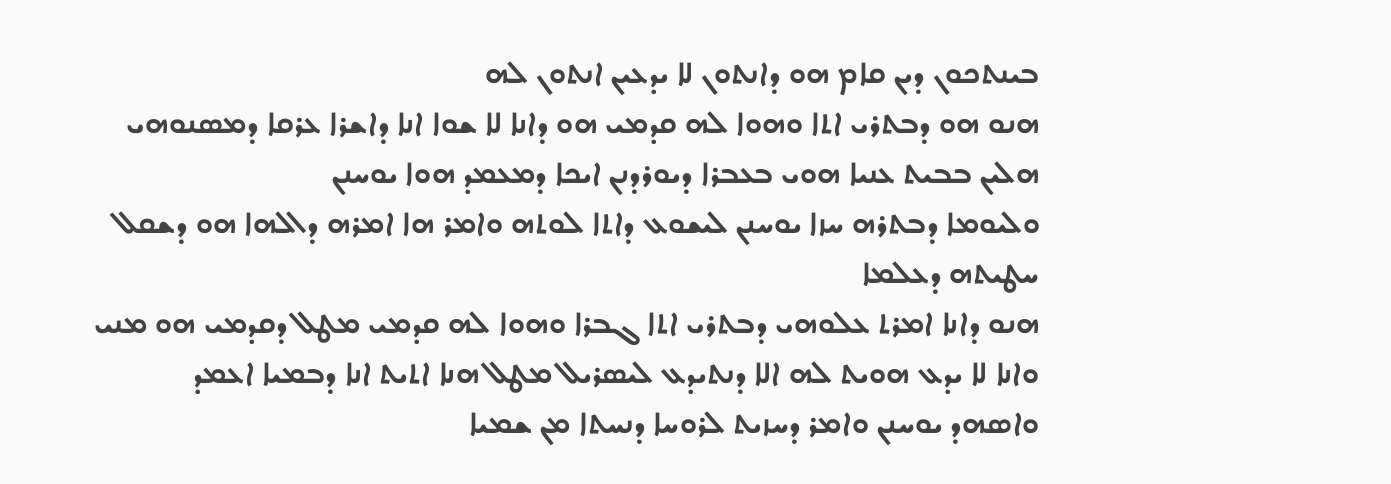ܒܝܢܬܟܘܢ ܕܝܢ ܩܐܡ ܗܘ ܕܐܢܬܘܢ ܠܐ ܝܕܥܝܢ ܐܢܬܘܢ ܠܗ
ܗܢܘ ܗܘ ܕܒܬܪܝ ܐܬܐ ܘܗܘܐ ܠܗ ܩܕܡܝ ܗܘ ܕܐܢܐ ܠܐ ܫܘܐ ܐܢܐ ܕܐܫܪܐ ܥܪܩܐ ܕܡܣܢܘܗܝ
ܗܠܝܢ ܒܒܝܬ ܥܢܝܐ ܗܘܝ ܒܥܒܪܐ ܕܝܘܪܕܢܢ ܐܝܟܐ ܕܡܥܡܕ ܗܘܐ ܝܘܚܢܢ
ܘܠܝܘܡܐ ܕܒܬܪܗ ܚܙܐ ܝܘܚܢܢ ܠܝܫܘܥ ܕܐܬܐ ܠܘܬܗ ܘܐܡܪ ܗܐ ܐܡܪܗ ܕܐܠܗܐ ܗܘ ܕܫܩܠ ܚܛܝܬܗ ܕܥܠܡܐ
ܗܢܘ ܕܐܢܐ ܐܡܪܬ ܥܠܘܗܝ ܕܒܬܪܝ ܐܬܐ ܓܒܪܐ ܘܗܘܐ ܠܗ ܩܕܡܝ ܡܛܠ ܕܩܕܡܝ ܗܘ ܡܢܝ
ܘܐܢܐ ܠܐ ܝܕܥ ܗܘܝܬ ܠܗ ܐܠܐ ܕܢܬܝܕܥ ܠܝܣܪܝܠ ܡܛܠ ܗܢܐ ܐܬܝܬ ܐܢܐ ܕܒܡܝܐ ܐܥܡܕ
ܘܐܣܗܕ ܝܘܚܢܢ ܘܐܡܪ ܕܚܙܝܬ ܠܪܘܚܐ ܕܢܚܬܐ ܡܢ ܫܡܝܐ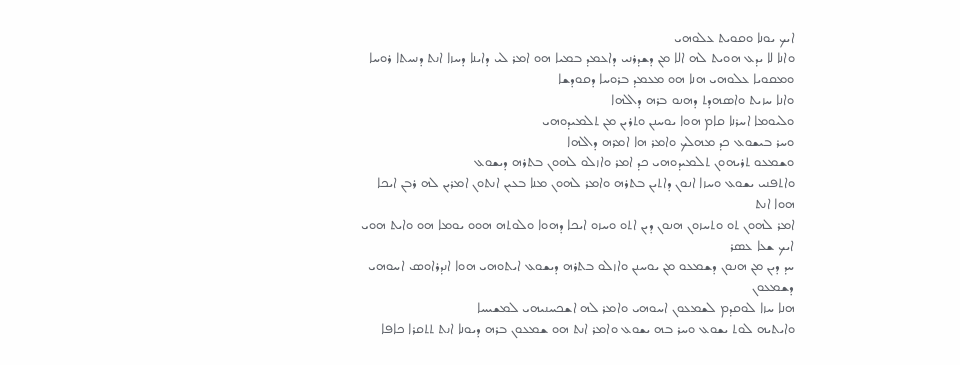ܐܝܟ ܝܘܢܐ ܘܩܘܝܬ ܥܠܘܗܝ
ܘܐܢܐ ܠܐ ܝܕܥ ܗܘܝܬ ܠܗ ܐܠܐ ܡܢ ܕܫܕܪܢܝ ܕܐܥܡܕ ܒܡܝܐ ܗܘ ܐܡܪ ܠܝ ܕܐܝܢܐ ܕܚܙܐ ܐܢܬ ܕܢܚܬܐ ܪܘܚܐ ܘܡܩܘܝܐ ܥܠܘܗܝ ܗܢܐ ܗܘ ܡܥܡܕ ܒܪܘܚܐ ܕܩܘܕܫܐ
ܘܐܢܐ ܚܙܝܬ ܘܐܣܗܕܬ ܕܗܢܘ ܒܪܗ ܕܐܠܗܐ
ܘܠܝܘܡܐ ܐܚܪܢܐ ܩܐܡ ܗܘܐ ܝܘܚܢܢ ܘܬܪܝܢ ܡܢ ܬܠܡܝܕܘܗܝ
ܘܚܪ ܒܝܫܘܥ ܟܕ ܡܗܠܟ ܘܐܡܪ ܗܐ ܐܡܪܗ ܕܐܠܗܐ
ܘܫܡܥܘ ܬܪܝܗܘܢ ܬܠܡܝܕܘܗܝ ܟܕ ܐܡܪ ܘܐܙܠܘ ܠܗܘܢ ܒܬܪܗ ܕܝܫܘܥ
ܘܐܬܦܢܝ ܝܫܘܥ ܘܚܙܐ ܐܢܘܢ ܕܐܬܝܢ ܒܬܪܗ ܘܐܡܪ ܠܗܘܢ ܡܢܐ ܒܥܝܢ ܐܢܬܘܢ ܐܡܪܝܢ ܠܗ ܪܒܢ ܐܝܟܐ ܗܘܐ ܐܢܬ
ܐܡܪ ܠܗܘܢ ܬܘ ܘܬܚܙܘܢ ܗܢܘܢ ܕܝܢ ܐܬܘ ܘܚܙܘ ܐܝܟܐ ܕܗܘܐ ܘܠܘܬܗ ܗܘܘ ܝܘܡܐ ܗܘ ܘܐܝܬ ܗܘܝ ܐܝܟ ܫܥܐ ܥܣܪ
ܚܕ ܕܝܢ ܡܢ ܗܢܘܢ ܕܫܡܥܘ ܡܢ ܝܘܚܢܢ ܘܐܙܠܘ ܒܬܪܗ ܕܝܫܘܥ ܐܝܬܘܗܝ ܗܘܐ ܐܢܕܪܐܘܣ ܐܚܘܗܝ ܕܫܡܥܘܢ
ܗܢܐ ܚܙܐ ܠܘܩܕܡ ܠܫܡܥܘܢ ܐܚܘܗܝ ܘܐܡܪ ܠܗ ܐܫܟܚܢܝܗܝ ܠܡܫܝܚܐ
ܘܐܝܬܝܗ ܠܘܬ ܝܫܘܥ ܘܚܪ ܒܗ ܝܫܘܥ ܘܐܡܪ ܐܢܬ ܗܘ ܫܡܥܘܢ ܒܪܗ ܕܝܘܢܐ ܐܢܬ ܬܬܩܪܐ ܟܐܦܐ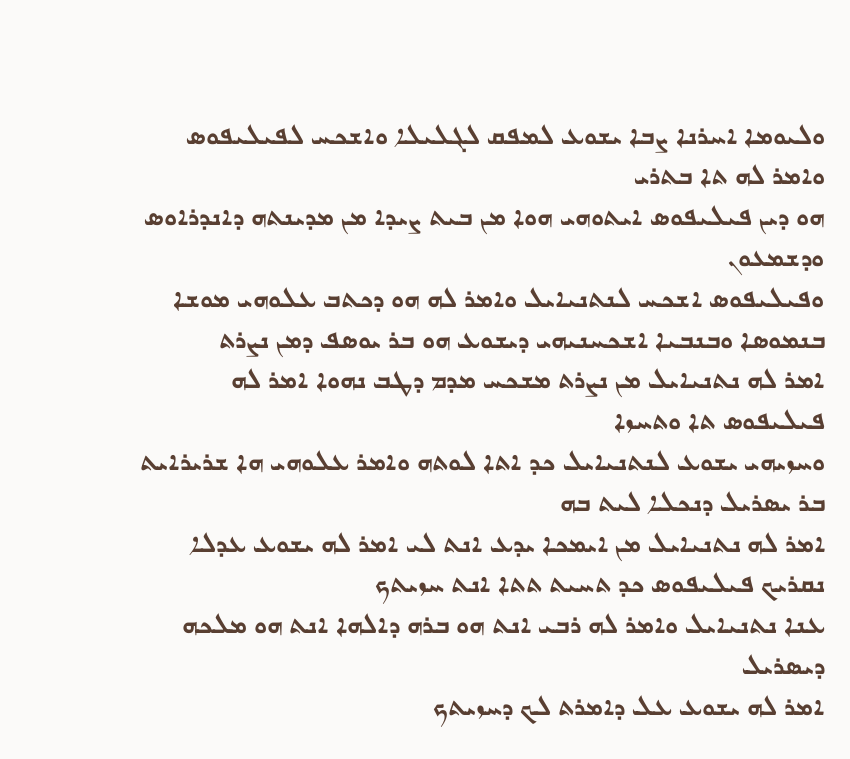ܘܠܝܘܡܐ ܐܚܪܢܐ ܨܒܐ ܝܫܘܥ ܠܡܦܩ ܠܓܠܝܠܐ ܘܐܫܟܚ ܠܦܝܠܝܦܘܣ ܘܐܡܪ ܠܗ ܬܐ ܒܬܪܝ
ܗܘ ܕܝܢ ܦܝܠܝܦܘܣ ܐܝܬܘܗܝ ܗܘܐ ܡܢ ܒܝܬ ܨܝܕܐ ܡܢ ܡܕܝܢܬܗ ܕܐܢܕܪܐܘܣ ܘܕܫܡܥܘܢ
ܘܦܝܠܝܦܘܣ ܐܫܟܚ ܠܢܬܢܝܐܝܠ ܘܐܡܪ ܠܗ ܗܘ ܕܟܬܒ ܥܠܘܗܝ ܡܘܫܐ ܒܢܡܘܣܐ ܘܒܢܒܝܐ ܐܫܟܚܢܝܗܝ ܕܝܫܘܥ ܗܘ ܒܪ ܝܘܣܦ ܕܡܢ ܢܨܪܬ
ܐܡܪ ܠܗ ܢܬܢܝܐܝܠ ܡܢ ܢܨܪܬ ܡܫܟܚ ܡܕܡ ܕܛܒ ܢܗܘܐ ܐܡܪ ܠܗ ܦܝܠܝܦܘܣ ܬܐ ܘܬܚܙܐ
ܘܚܙܝܗܝ ܝܫܘܥ ܠܢܬܢܝܐܝܠ ܟܕ ܐܬܐ ܠܘܬܗ ܘܐܡܪ ܥܠܘܗܝ ܗܐ ܫܪܝܪܐܝܬ ܒܪ ܝܣܪܝܠ ܕܢܟܠܐ ܠܝܬ ܒܗ
ܐܡܪ ܠܗ ܢܬܢܝܐܝܠ ܡܢ ܐܝܡܟܐ ܝܕܥ ܐܢܬ ܠܝ ܐܡܪ ܠܗ ܝܫܘܥ ܥܕܠܐ ܢܩܪܝܟ ܦܝܠܝܦܘܣ ܟܕ ܬܚܝܬ ܬܬܐ ܐܢܬ ܚܙܝܬܟ
ܥܢܐ ܢܬܢܝܐܝܠ ܘܐܡܪ ܠܗ ܪܒܝ ܐܢܬ ܗܘ ܒܪܗ ܕܐܠܗܐ ܐܢܬ ܗܘ ܡܠܟܗ ܕܝܣܪܝܠ
ܐܡܪ ܠܗ ܝܫܘܥ ܥܠ ܕܐܡܪܬ ܠܟ ܕܚܙܝܬܟ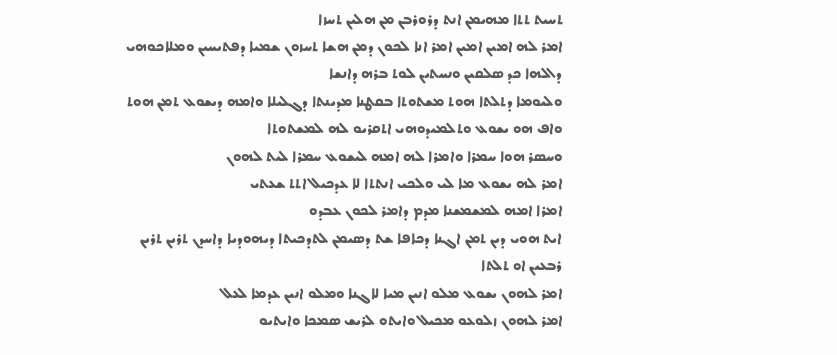ܬܚܝܬ ܬܬܐ ܡܗܝܡܢ ܐܢܬ ܕܪܘܪܒܢ ܡܢ ܗܠܝܢ ܬܚܙܐ
ܐܡܪ ܠܗ ܐܡܝܢ ܐܡܝܢ ܐܡܪ ܐܢܐ ܠܟܘܢ ܕܡܢ ܗܫܐ ܬܚܙܘܢ ܫܡܝܐ ܕܦܬܝܚܝܢ ܘܡܠܐܟܘܗܝ ܕܐܠܗܐ ܟܕ ܣܠܩܝܢ ܘܢܚܬܝܢ ܠܘܬ ܒܪܗ ܕܐܢܫܐ
ܘܠܝܘܡܐ ܕܬܠܬܐ ܗܘܬ ܡܫܬܘܬܐ ܒܩܛܢܐ ܡܕܝܢܬܐ ܕܓܠܝܠܐ ܘܐܡܗ ܕܝܫܘܥ ܬܡܢ ܗܘܬ
ܘܐܦ ܗܘ ܝܫܘܥ ܘܬܠܡܝܕܘܗܝ ܐܬܩܪܝܘ ܠܗ ܠܡܫܬܘܬܐ
ܘܚܣܪ ܗܘܐ ܚܡܪܐ ܘܐܡܪܐ ܠܗ ܐܡܗ ܠܝܫܘܥ ܚܡܪܐ ܠܝܬ ܠܗܘܢ
ܐܡܪ ܠܗ ܝܫܘܥ ܡܐ ܠܝ ܘܠܟܝ ܐܢܬܬܐ ܠܐ ܥܕܟܝܠ ܐܬܬ ܫܥܬܝ
ܐܡܪܐ ܐܡܗ ܠܡܫܡܫܢܐ ܡܕܡ ܕܐܡܪ ܠܟܘܢ ܥܒܕܘ
ܐܝܬ ܗܘܝ ܕܝܢ ܬܡܢ ܐܓܢܐ ܕܟܐܦܐ ܫܬ ܕܣܝܡܢ ܠܬܕܟܝܬܐ ܕܝܗܘܕܝܐ ܕܐܚܕܢ ܬܪܝܢ ܬܪܝܢ ܪܒܥܝܢ ܐܘ ܬܠܬܐ
ܐܡܪ ܠܗܘܢ ܝܫܘܥ ܡܠܘ ܐܢܝܢ ܡܝܐ ܠܐܓܢܐ ܘܡܠܘ ܐܢܝܢ ܥܕܡܐ ܠܥܠ
ܐܡܪ ܠܗܘܢ ܙܠܘܥܘ ܡܟܝܠ ܘܐܝܬܘ ܠܪܝܫ ܣܡܟܐ ܘܐܝܬܝܘ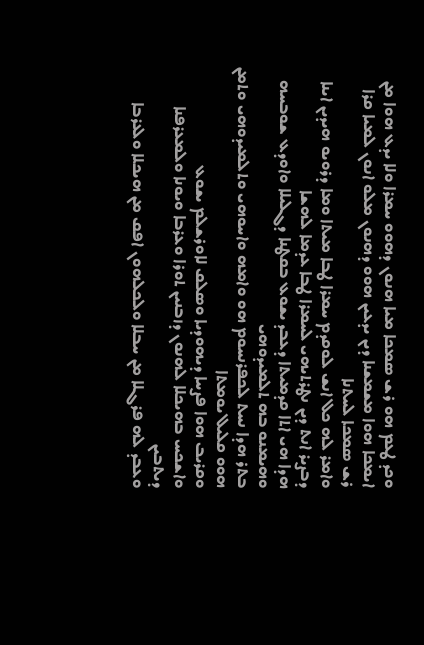ܘܟܕ ܛܥܡ ܗܘ ܪܫ ܣܡܟܐ ܡܝܐ ܗܢܘܢ ܕܗܘܘ ܚܡܪܐ ܘܠܐ ܝܕܥ ܗܘܐ ܡܢ ܐܝܡܟܐ ܗܘܐ ܡܫܡܫܢܐ ܕܝܢ ܝܕܥܝܢ ܗܘܘ ܕܗܢܘܢ ܡܠܘ ܐܢܘܢ ܠܡܝܐ ܩܪܐ ܪܫ ܣܡܟܐ ܠܚܬܢܐ
ܘܐܡܪ ܠܗ ܟܠ ܐܢܫ ܠܘܩܕܡ ܚܡܪܐ ܛܒܐ ܡܝܬܐ ܘܡܐ ܕܪܘܝܘ ܗܝܕܝܢ ܐܝܢܐ ܕܒܨܝܪ ܐܢܬ ܕܝܢ ܢܛܪܬܝܗܝ ܠܚܡܪܐ ܛܒܐ ܥܕܡܐ ܠܗܫܐ
ܗܕܐ ܗܝ ܐܬܐ ܩܕܡܝܬܐ ܕܥܒܕ ܝܫܘܥ ܒܩܛܢܐ ܕܓܠܝܠܐ ܘܐܘܕܥ ܫܘܒܚܗ ܘܗܝܡܢܘ ܒܗ ܬܠܡܝܕܘܗܝ
ܒܬܪ ܗܕܐ ܢܚܬ ܠܟܦܪܢܚܘܡ ܗܘ ܘܐܡܗ ܘܐܚܘܗܝ ܘܬܠܡܝܕܘܗܝ ܘܬܡܢ ܗܘܘ ܩܠܝܠ ܝܘܡܬܐ
ܘܩܪܝܒ ܗܘܐ ܦܨܚܐ ܕܝܗܘܕܝܐ ܘܣܠܩ ܠܐܘܪܫܠܡ ܝܫܘܥ
ܘܐܫܟܚ ܒܗܝܟܠܐ ܠܗܢܘܢ ܕܙܒܢܝܢ ܬܘܪܐ ܘܥܪܒܐ ܘܝܘܢܐ ܘܠܡܥܪܦܢܐ ܕܝܬܒܝܢ
ܘܥܒܕ ܠܗ ܦܪܓܠܐ ܡܢ ܚܒܠܐ ܘܠܟܠܗܘܢ ܐܦܩ ܡܢ ܗܝܟܠܐ ܘܠܥܪܒܐ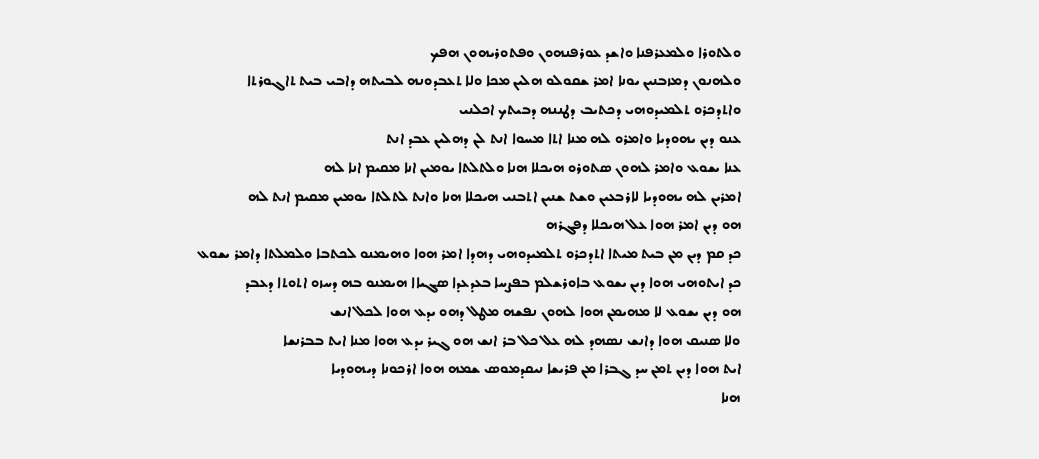ܘܠܬܘܪܐ ܘܠܡܥܪܦܢܐ ܘܐܫܕ ܥܘܪܦܢܗܘܢ ܘܦܬܘܪܝܗܘܢ ܗܦܟ
ܘܠܗܢܘܢ ܕܡܙܒܢܝܢ ܝܘܢܐ ܐܡܪ ܫܩܘܠܘ ܗܠܝܢ ܡܟܐ ܘܠܐ ܬܥܒܕܘܢܗ ܠܒܝܬܗ ܕܐܒܝ ܒܝܬ ܬܐܓܘܪܬܐ
ܘܐܬܕܟܪܘ ܬܠܡܝܕܘܗܝ ܕܟܬܝܒ ܕܛܢܢܗ ܕܒܝܬܟ ܐܟܠܢܝ
ܥܢܘ ܕܝܢ ܝܗܘܕܝܐ ܘܐܡܪܘ ܠܗ ܡܢܐ ܐܬܐ ܡܚܘܐ ܐܢܬ ܠܢ ܕܗܠܝܢ ܥܒܕ ܐܢܬ
ܥܢܐ ܝܫܘܥ ܘܐܡܪ ܠܗܘܢ ܣܬܘܪܘ ܗܝܟܠܐ ܗܢܐ ܘܠܬܠܬܐ ܝܘܡܝܢ ܐܢܐ ܡܩܝܡ ܐܢܐ ܠܗ
ܐܡܪܝܢ ܠܗ ܝܗܘܕܝܐ ܠܐܪܒܥܝܢ ܘܫܬ ܫܢܝܢ ܐܬܒܢܝ ܗܝܟܠܐ ܗܢܐ ܘܐܢܬ ܠܬܠܬܐ ܝܘܡܝܢ ܡܩܝܡ ܐܢܬ ܠܗ
ܗܘ ܕܝܢ ܐܡܪ ܗܘܐ ܥܠ ܗܝܟܠܐ ܕܦܓܪܗ
ܟܕ ܩܡ ܕܝܢ ܡܢ ܒܝܬ ܡܝܬܐ ܐܬܕܟܪܘ ܬܠܡܝܕܘܗܝ ܕܗܕܐ ܐܡܪ ܗܘܐ ܘܗܝܡܢܘ ܠܟܬܒܐ ܘܠܡܠܬܐ ܕܐܡܪ ܝܫܘܥ
ܟܕ ܐܝܬܘܗܝ ܗܘܐ ܕܝܢ ܝܫܘܥ ܒܐܘܪܫܠܡ ܒܦܨܚܐ ܒܥܕܥܕܐ ܣܓܝܐܐ ܗܝܡܢܘ ܒܗ ܕܚܙܘ ܐܬܘܬܐ ܕܥܒܕ
ܗܘ ܕܝܢ ܝܫܘܥ ܠܐ ܡܗܝܡܢ ܗܘܐ ܠܗܘܢ ܢܦܫܗ ܡܛܠ ܕܗܘ ܝܕܥ ܗܘܐ ܠܟܠ ܐܢܫ
ܘܠܐ ܣܢܝܩ ܗܘܐ ܕܐܢܫ ܢܣܗܕ ܠܗ ܥܠ ܟܠ ܒܪ ܐܢܫ ܗܘ ܓܝܪ ܝܕܥ ܗܘܐ ܡܢܐ ܐܝܬ ܒܒܪܢܫܐ
ܐܝܬ ܗܘܐ ܕܝܢ ܬܡܢ ܚܕ ܓܒܪܐ ܡܢ ܦܪܝܫܐ ܢܝܩܕܡܘܣ ܫܡܗ ܗܘܐ ܐܪܟܘܢܐ ܕܝܗܘܕܝܐ
ܗܢܐ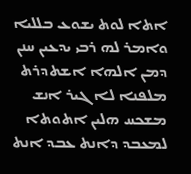ܐܬܐ ܠܘܬ ܝܫܘܥ ܒܠܠܝܐ ܘܐܡܪ ܠܗ ܪܒܝ ܝܕܥܝܢ ܚܢܢ ܕܡܢ ܐܠܗܐ ܐܫܬܕܪܬ ܡܠܦܢܐ ܠܐ ܓܝܪ ܐܢܫ ܡܫܟܚ ܗܠܝܢ ܐܬܘܬܐ ܠܡܥܒܕ ܕܐܢܬ ܥܒܕ ܐܢܬ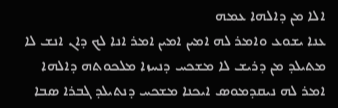ܐܠܐ ܡܢ ܕܐܠܗܐ ܥܡܗ
ܥܢܐ ܝܫܘܥ ܘܐܡܪ ܠܗ ܐܡܝܢ ܐܡܝܢ ܐܡܪ ܐܢܐ ܠܟ ܕܐܢ ܐܢܫ ܠܐ ܡܬܝܠܕ ܡܢ ܕܪܝܫ ܠܐ ܡܫܟܚ ܕܢܚܙܐ ܡܠܟܘܬܗ ܕܐܠܗܐ
ܐܡܪ ܠܗ ܢܝܩܕܡܘܣ ܐܝܟܢܐ ܡܫܟܚ ܕܢܬܝܠܕ ܓܒܪܐ ܣܒܐ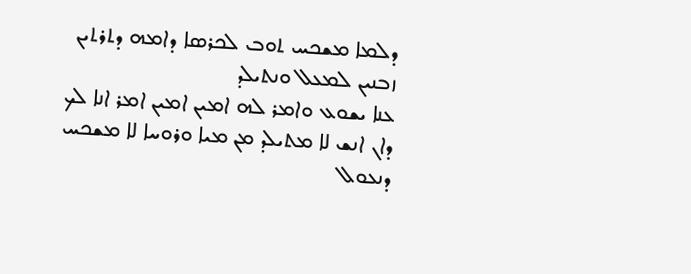ܕܠܡܐ ܡܫܟܚ ܬܘܒ ܠܟܪܣܐ ܕܐܡܗ ܕܬܪܬܝܢ ܙܒܢܝܢ ܠܡܥܠ ܘܢܬܝܠܕ
ܥܢܐ ܝܫܘܥ ܘܐܡܪ ܠܗ ܐܡܝܢ ܐܡܝܢ ܐܡܪ ܐܢܐ ܠܟ ܕܐܢ ܐܢܫ ܠܐ ܡܬܝܠܕ ܡܢ ܡܝܐ ܘܪܘܚܐ ܠܐ ܡܫܟܚ ܕܢܥܘܠ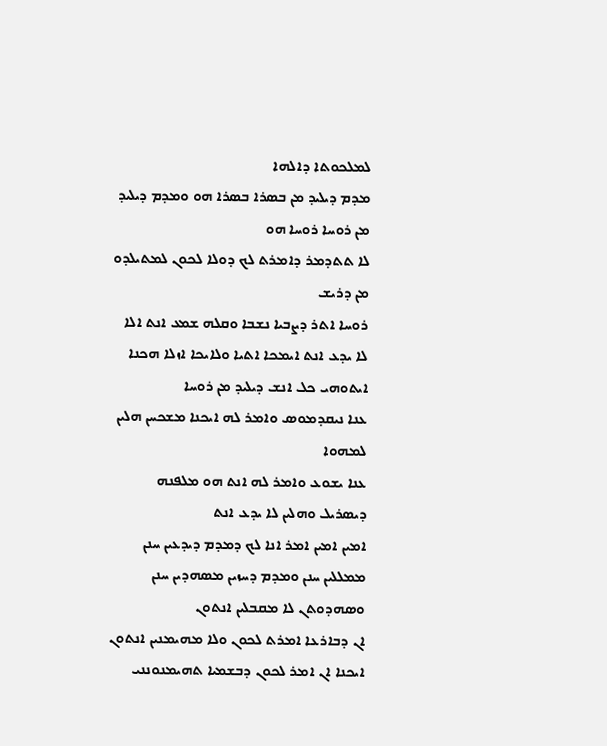ܠܡܠܟܘܬܐ ܕܐܠܗܐ
ܡܕܡ ܕܝܠܝܕ ܡܢ ܒܣܪܐ ܒܣܪܐ ܗܘ ܘܡܕܡ ܕܝܠܝܕ ܡܢ ܪܘܚܐ ܪܘܚܐ ܗܘ
ܠܐ ܬܬܕܡܪ ܕܐܡܪܬ ܠܟ ܕܘܠܐ ܠܟܘܢ ܠܡܬܝܠܕܘ ܡܢ ܕܪܝܫ
ܪܘܚܐ ܐܬܪ ܕܨܒܝܐ ܢܫܒܐ ܘܩܠܗ ܫܡܥ ܐܢܬ ܐܠܐ ܠܐ ܝܕܥ ܐܢܬ ܐܝܡܟܐ ܐܬܝܐ ܘܠܐܝܟܐ ܐܙܠܐ ܗܟܢܐ ܐܝܬܘܗܝ ܟܠ ܐܢܫ ܕܝܠܝܕ ܡܢ ܪܘܚܐ
ܥܢܐ ܢܝܩܕܡܘܣ ܘܐܡܪ ܠܗ ܐܝܟܢܐ ܡܫܟܚܢ ܗܠܝܢ ܠܡܗܘܐ
ܥܢܐ ܝܫܘܥ ܘܐܡܪ ܠܗ ܐܢܬ ܗܘ ܡܠܦܢܗ ܕܝܣܪܝܠ ܘܗܠܝܢ ܠܐ ܝܕܥ ܐܢܬ
ܐܡܝܢ ܐܡܝܢ ܐܡܪ ܐܢܐ ܠܟ ܕܡܕܡ ܕܝܕܥܝܢ ܚܢܢ ܡܡܠܠܝܢ ܚܢܢ ܘܡܕܡ ܕܚܙܝܢ ܡܣܗܕܝܢ ܚܢܢ ܘܣܗܕܘܬܢ ܠܐ ܡܩܒܠܝܢ ܐܢܬܘܢ
ܐܢ ܕܒܐܪܥܐ ܐܡܪܬ ܠܟܘܢ ܘܠܐ ܡܗܝܡܢܝܢ ܐܢܬܘܢ ܐܝܟܢܐ ܐܢ ܐܡܪ ܠܟܘܢ ܕܒܫܡܝܐ ܬܗܝܡܢܘܢܢܝ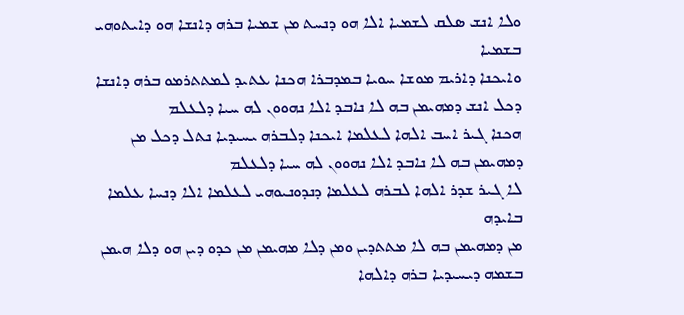ܘܠܐ ܐܢܫ ܣܠܩ ܠܫܡܝܐ ܐܠܐ ܗܘ ܕܢܚܬ ܡܢ ܫܡܝܐ ܒܪܗ ܕܐܢܫܐ ܗܘ ܕܐܝܬܘܗܝ ܒܫܡܝܐ
ܘܐܝܟܢܐ ܕܐܪܝܡ ܡܘܫܐ ܚܘܝܐ ܒܡܕܒܪܐ ܗܟܢܐ ܥܬܝܕ ܠܡܬܬܪܡܘ ܒܪܗ ܕܐܢܫܐ
ܕܟܠ ܐܢܫ ܕܡܗܝܡܢ ܒܗ ܠܐ ܢܐܒܕ ܐܠܐ ܢܗܘܘܢ ܠܗ ܚܝܐ ܕܠܥܠܡ
ܗܟܢܐ ܓܝܪ ܐܚܒ ܐܠܗܐ ܠܥܠܡܐ ܐܝܟܢܐ ܕܠܒܪܗ ܝܚܝܕܝܐ ܢܬܠ ܕܟܠ ܡܢ ܕܡܗܝܡܢ ܒܗ ܠܐ ܢܐܒܕ ܐܠܐ ܢܗܘܘܢ ܠܗ ܚܝܐ ܕܠܥܠܡ
ܠܐ ܓܝܪ ܫܕܪ ܐܠܗܐ ܠܒܪܗ ܠܥܠܡܐ ܕܢܕܘܢܝܘܗܝ ܠܥܠܡܐ ܐܠܐ ܕܢܚܐ ܥܠܡܐ ܒܐܝܕܗ
ܡܢ ܕܡܗܝܡܢ ܒܗ ܠܐ ܡܬܬܕܝܢ ܘܡܢ ܕܠܐ ܡܗܝܡܢ ܡܢ ܟܕܘ ܕܝܢ ܗܘ ܕܠܐ ܗܝܡܢ ܒܫܡܗ ܕܝܚܝܕܝܐ ܒܪܗ ܕܐܠܗܐ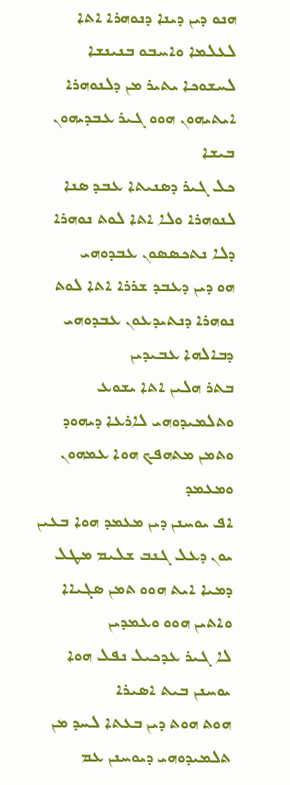ܗܢܘ ܕܝܢ ܕܝܢܐ ܕܢܘܗܪܐ ܐܬܐ ܠܥܠܡܐ ܘܐܚܒܘ ܒܢܝܢܫܐ ܠܚܫܘܟܐ ܝܬܝܪ ܡܢ ܕܠܢܘܗܪܐ ܐܝܬܝܗܘܢ ܗܘܘ ܓܝܪ ܥܒܕܝܗܘܢ ܒܝܫܐ
ܟܠ ܓܝܪ ܕܣܢܝܬܐ ܥܒܕ ܣܢܐ ܠܢܘܗܪܐ ܘܠܐ ܐܬܐ ܠܘܬ ܢܘܗܪܐ ܕܠܐ ܢܬܟܣܣܘܢ ܥܒܕܘܗܝ
ܗܘ ܕܝܢ ܕܥܒܕ ܫܪܪܐ ܐܬܐ ܠܘܬ ܢܘܗܪܐ ܕܢܬܝܕܥܘܢ ܥܒܕܘܗܝ ܕܒܐܠܗܐ ܥܒܝܕܝܢ
ܒܬܪ ܗܠܝܢ ܐܬܐ ܝܫܘܥ ܘܬܠܡܝܕܘܗܝ ܠܐܪܥܐ ܕܝܗܘܕ ܘܬܡܢ ܡܬܗܦܟ ܗܘܐ ܥܡܗܘܢ ܘܡܥܡܕ
ܐܦ ܝܘܚܢܢ ܕܝܢ ܡܥܡܕ ܗܘܐ ܒܥܝܢ ܝܘܢ ܕܥܠ ܓܢܒ ܫܠܝܡ ܡܛܠ ܕܡܝܐ ܐܝܬ ܗܘܘ ܬܡܢ ܣܓܝܐܐ ܘܐܬܝܢ ܗܘܘ ܘܥܡܕܝܢ
ܠܐ ܓܝܪ ܥܕܟܝܠ ܢܦܠ ܗܘܐ ܝܘܚܢܢ ܒܝܬ ܐܣܝܪܐ
ܗܘܬ ܗܘܬ ܕܝܢ ܒܥܬܐ ܠܚܕ ܡܢ ܬܠܡܝܕܘܗܝ ܕܝܘܚܢܢ ܥܡ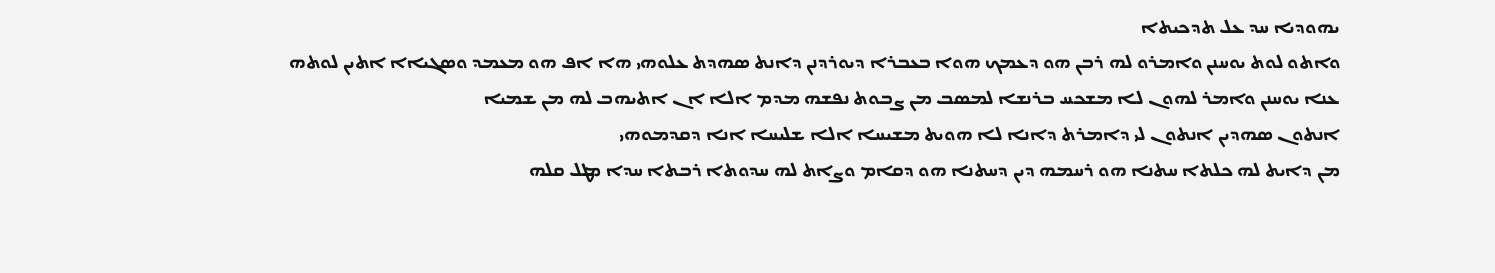ܝܗܘܕܝܐ ܚܕ ܥܠ ܬܕܟܝܬܐ
ܘܐܬܘ ܠܘܬ ܝܘܚܢܢ ܘܐܡܪܘ ܠܗ ܪܒܢ ܗܘ ܕܥܡܟ ܗܘܐ ܒܥܒܪܐ ܕܝܘܪܕܢܢ ܕܐܢܬ ܣܗܕܬ ܥܠܘܗܝ ܗܐ ܐܦ ܗܘ ܡܥܡܕ ܘܣܓܝܐܐ ܐܬܝܢ ܠܘܬܗ
ܥܢܐ ܝܘܚܢܢ ܘܐܡܪ ܠܗܘܢ ܠܐ ܡܫܟܚ ܒܪܢܫܐ ܠܡܣܒ ܡܢ ܨܒܘܬ ܢܦܫܗ ܡܕܡ ܐܠܐ ܐܢ ܐܬܝܗܒ ܠܗ ܡܢ ܫܡܝܐ
ܐܢܬܘܢ ܣܗܕܝܢ ܐܢܬܘܢ ܠܝ ܕܐܡܪܬ ܕܐܢܐ ܠܐ ܗܘܝܬ ܡܫܝܚܐ ܐܠܐ ܫܠܝܚܐ ܐܢܐ ܕܩܕܡܘܗܝ
ܡܢ ܕܐܝܬ ܠܗ ܟܠܬܐ ܚܬܢܐ ܗܘ ܪܚܡܗ ܕܝܢ ܕܚܬܢܐ ܗܘ ܕܩܐܡ ܘܨܐܬ ܠܗ ܚܕܘܬܐ ܪܒܬܐ ܚܕܐ ܡܛܠ ܩܠܗ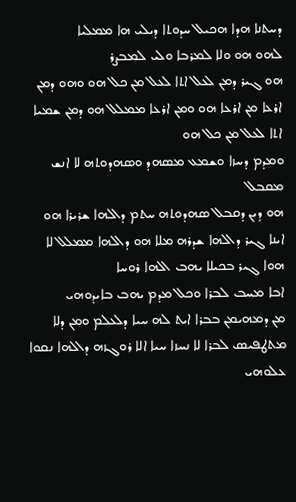ܕܚܬܢܐ ܗܕܐ ܗܟܝܠ ܚܕܘܬܐ ܕܝܠܝ ܗܐ ܡܡܠܝܐ
ܠܗܘ ܗܘ ܘܠܐ ܠܡܪܒܐ ܘܠܝ ܠܡܒܨܪ
ܗܘ ܓܝܪ ܕܡܢ ܠܥܠ ܐܬܐ ܠܥܠ ܡܢ ܟܠ ܗܘ ܘܗܘ ܕܡܢ ܐܪܥܐ ܡܢ ܐܪܥܐ ܗܘ ܘܡܢ ܐܪܥܐ ܡܡܠܠ ܗܘ ܕܡܢ ܫܡܝܐ ܐܬܐ ܠܥܠ ܡܢ ܟܠ ܗܘ
ܘܡܕܡ ܕܚܙܐ ܘܫܡܥ ܡܣܗܕ ܘܣܗܕܘܬܗ ܠܐ ܐܢܫ ܡܩܒܠ
ܗܘ ܕܝܢ ܕܩܒܠ ܣܗܕܘܬܗ ܚܬܡ ܕܐܠܗܐ ܫܪܝܪܐ ܗܘ
ܐܝܢܐ ܓܝܪ ܕܐܠܗܐ ܫܕܪܗ ܡܠܐ ܗܘ ܕܐܠܗܐ ܡܡܠܠ ܠܐ ܗܘܐ ܓܝܪ ܒܟܝܠܐ ܝܗܒ ܐܠܗܐ ܪܘܚܐ
ܐܒܐ ܡܚܒ ܠܒܪܐ ܘܟܠ ܡܕܡ ܝܗܒ ܒܐܝܕܘܗܝ
ܡܢ ܕܡܗܝܡܢ ܒܒܪܐ ܐܝܬ ܠܗ ܚܝܐ ܕܠܥܠܡ ܘܡܢ ܕܠܐ ܡܬܛܦܝܣ ܠܒܪܐ ܠܐ ܢܚܙܐ ܚܝܐ ܐܠܐ ܪܘܓܙܗ ܕܐܠܗܐ ܢܩܘܐ ܥܠܘܗܝ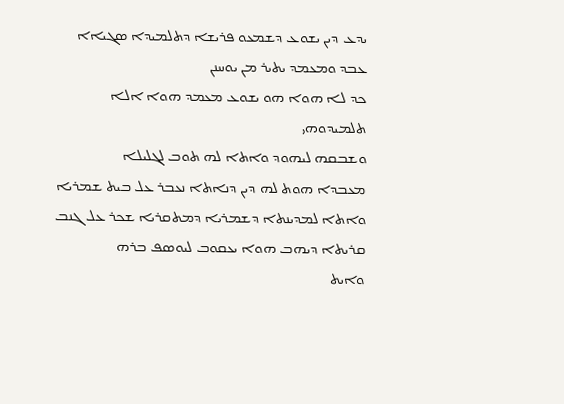ܝܕܥ ܕܝܢ ܝܫܘܥ ܕܫܡܥܘ ܦܪܝܫܐ ܕܬܠܡܝܕܐ ܣܓܝܐܐ ܥܒܕ ܘܡܥܡܕ ܝܬܝܪ ܡܢ ܝܘܚܢܢ
ܟܕ ܠܐ ܗܘܐ ܗܘ ܝܫܘܥ ܡܥܡܕ ܗܘܐ ܐܠܐ ܬܠܡܝܕܘܗܝ
ܘܫܒܩܗ ܠܝܗܘܕ ܘܐܬܐ ܠܗ ܬܘܒ ܠܓܠܝܠܐ
ܡܥܒܕܐ ܗܘܬ ܠܗ ܕܝܢ ܕܢܐܬܐ ܢܥܒܪ ܥܠ ܒܝܬ ܫܡܪܝܐ
ܘܐܬܐ ܠܡܕܝܢܬܐ ܕܫܡܪܝܐ ܕܡܬܩܪܝܐ ܫܟܪ ܥܠ ܓܢܒ ܩܪܝܬܐ ܕܝܗܒ ܗܘܐ ܝܥܩܘܒ ܠܝܘܣܦ ܒܪܗ
ܘܐܝܬ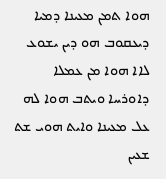ܗܘܐ ܬܡܢ ܡܥܝܢܐ ܕܡܝܐ ܕܝܥܩܘܒ ܗܘ ܕܝܢ ܝܫܘܥ ܠܐܐ ܗܘܐ ܡܢ ܥܡܠܐ ܕܐܘܪܚܐ ܘܝܬܒ ܗܘܐ ܠܗ ܥܠ ܡܥܝܢܐ ܘܐܝܬ ܗܘܝ ܫܬ ܫܥܝܢ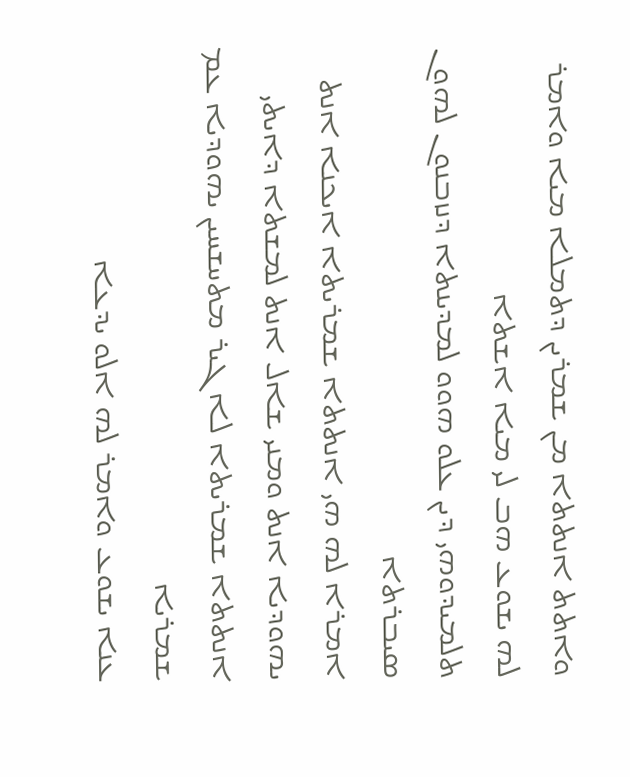ܘܐܬܬ ܐܢܬܬܐ ܡܢ ܫܡܪܝܢ ܕܬܡܠܐ ܡܝܐ ܘܐܡܪ ܠܗ ܝܫܘܥ ܗܒ ܠܝ ܡܝܐ ܐܫܬܐ
ܬܠܡܝܕܘܗܝ ܕܝܢ ܥܠܘ ܗܘܘ ܠܡܕܝܢܬܐ ܕܢܙܒܢܘܢ ܠܗܘܢ ܣܝܒܪܬܐ
ܐܡܪܐ ܠܗ ܗܝ ܐܢܬܬܐ ܫܡܪܝܬܐ ܐܝܟܢܐ ܐܢܬ ܝܗܘܕܝܐ ܐܢܬ ܘܡܢܝ ܫܐܠ ܐܢܬ ܠܡܫܬܐ ܕܐܝܬܝ ܐܢܬܬܐ ܫܡܪܝܬܐ ܠܐ ܓܝܪ ܡܬܚܫܚܝܢ ܝܗܘܕܝܐ ܥܡ ܫܡܪܝܐ
ܥܢܐ ܝܫܘܥ ܘܐܡܪ ܠܗ ܐܠܘ ܝܕܥܐ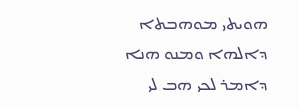ܗܘܝܬܝ ܡܘܗܒܬܐ ܕܐܠܗܐ ܘܡܢܘ ܗܢܐ ܕܐܡܪ ܠܟܝ ܗܒ ܠܝ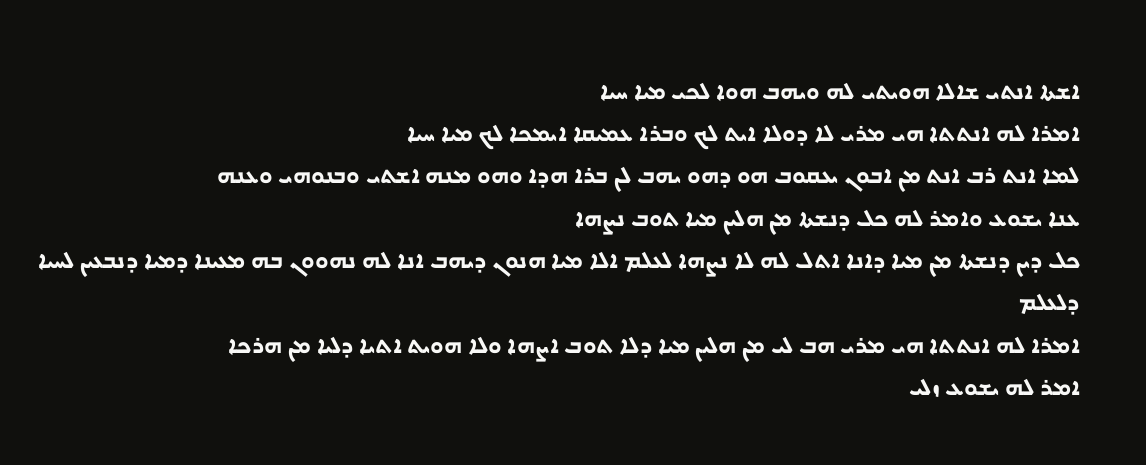ܐܫܬܐ ܐܢܬܝ ܫܐܠܐ ܗܘܝܬܝ ܠܗ ܘܝܗܒ ܗܘܐ ܠܟܝ ܡܝܐ ܚܝܐ
ܐܡܪܐ ܠܗ ܐܢܬܬܐ ܗܝ ܡܪܝ ܠܐ ܕܘܠܐ ܐܝܬ ܠܟ ܘܒܪܐ ܥܡܝܩܐ ܐܝܡܟܐ ܠܟ ܡܝܐ ܚܝܐ
ܠܡܐ ܐܢܬ ܪܒ ܐܢܬ ܡܢ ܐܒܘܢ ܝܥܩܘܒ ܗܘ ܕܗܘ ܝܗܒ ܠܢ ܒܪܐ ܗܕܐ ܘܗܘ ܡܢܗ ܐܫܬܝ ܘܒܢܘܗܝ ܘܥܢܗ
ܥܢܐ ܝܫܘܥ ܘܐܡܪ ܠܗ ܟܠ ܕܢܫܬܐ ܡܢ ܗܠܝܢ ܡܝܐ ܬܘܒ ܢܨܗܐ
ܟܠ ܕܝܢ ܕܢܫܬܐ ܡܢ ܡܝܐ ܕܐܢܐ ܐܬܠ ܠܗ ܠܐ ܢܨܗܐ ܠܥܠܡ ܐܠܐ ܡܝܐ ܗܢܘܢ ܕܝܗܒ ܐܢܐ ܠܗ ܢܗܘܘܢ ܒܗ ܡܥܝܢܐ ܕܡܝܐ ܕܢܒܥܝܢ ܠܚܝܐ ܕܠܥܠܡ
ܐܡܪܐ ܠܗ ܐܢܬܬܐ ܗܝ ܡܪܝ ܗܒ ܠܝ ܡܢ ܗܠܝܢ ܡܝܐ ܕܠܐ ܬܘܒ ܐܨܗܐ ܘܠܐ ܗܘܝܬ ܐܬܝܐ ܕܠܝܐ ܡܢ ܗܪܟܐ
ܐܡܪ ܠܗ ܝܫܘܥ ܙܠܝ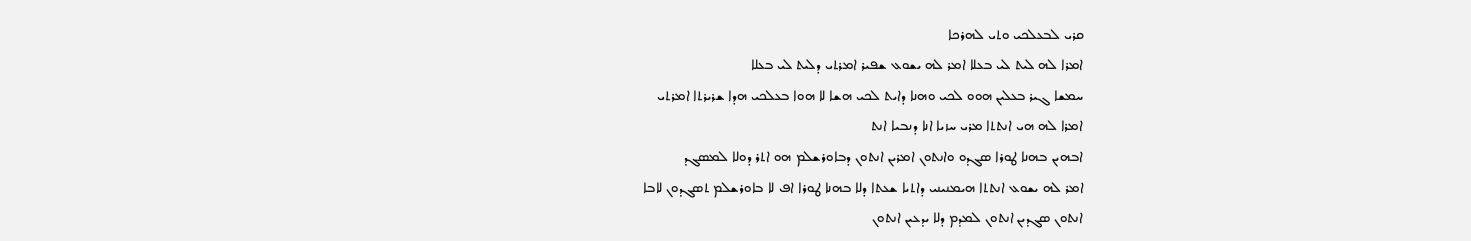ܩܪܝ ܠܒܥܠܟܝ ܘܬܝ ܠܗܪܟܐ
ܐܡܪܐ ܠܗ ܠܝܬ ܠܝ ܒܥܠܐ ܐܡܪ ܠܗ ܝܫܘܥ ܫܦܝܪ ܐܡܪܬܝ ܕܠܝܬ ܠܝ ܒܥܠܐ
ܚܡܫܐ ܓܝܪ ܒܥܠܝܢ ܗܘܘ ܠܟܝ ܘܗܢܐ ܕܐܝܬ ܠܟܝ ܗܫܐ ܠܐ ܗܘܐ ܒܥܠܟܝ ܗܕܐ ܫܪܝܪܬܐ ܐܡܪܬܝ
ܐܡܪܐ ܠܗ ܗܝ ܐܢܬܬܐ ܡܪܝ ܚܙܝܐ ܐܢܐ ܕܢܒܝܐ ܐܢܬ
ܐܒܗܝܢ ܒܗܢܐ ܛܘܪܐ ܣܓܕܘ ܘܐܢܬܘܢ ܐܡܪܝܢ ܐܢܬܘܢ ܕܒܐܘܪܫܠܡ ܗܘ ܐܬܪ ܕܘܠܐ ܠܡܣܓܕ
ܐܡܪ ܠܗ ܝܫܘܥ ܐܢܬܬܐ ܗܝܡܢܝܢܝ ܕܐܬܝܐ ܫܥܬܐ ܕܠܐ ܒܗܢܐ ܛܘܪܐ ܐܦ ܠܐ ܒܐܘܪܫܠܡ ܬܣܓܕܘܢ ܠܐܒܐ
ܐܢܬܘܢ ܣܓܕܝܢ ܐܢܬܘܢ ܠܡܕܡ ܕܠܐ ܝܕܥܝܢ ܐܢܬܘܢ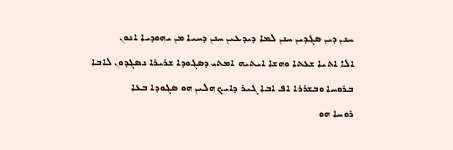ܚܢܢ ܕܝܢ ܣܓܕܝܢ ܚܢܢ ܠܡܐ ܕܝܕܥܝܢ ܚܢܢ ܕܚܝܐ ܡܢ ܝܗܘܕܝܐ ܐܢܘܢ
ܐܠܐ ܐܬܝܐ ܫܥܬܐ ܘܗܫܐ ܐܝܬܝܗ ܐܡܬܝ ܕܣܓܘܕܐ ܫܪܝܪܐ ܢܣܓܕܘܢ ܠܐܒܐ ܒܪܘܚܐ ܘܒܫܪܪܐ ܐܦ ܐܒܐ ܓܝܪ ܕܐܝܟ ܗܠܝܢ ܗܘ ܣܓܘܕܐ ܒܥܐ
ܪܘܚܐ ܗܘ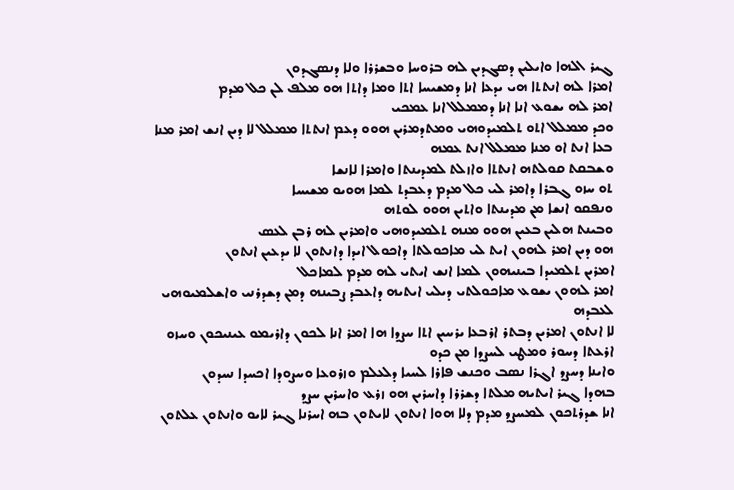ܓܝܪ ܐܠܗܐ ܘܐܝܠܝܢ ܕܣܓܕܝܢ ܠܗ ܒܪܘܚܐ ܘܒܫܪܪܐ ܘܠܐ ܕܢܣܓܕܘܢ
ܐܡܪܐ ܠܗ ܐܢܬܬܐ ܗܝ ܝܕܥܐ ܐܢܐ ܕܡܫܝܚܐ ܐܬܐ ܘܡܐ ܕܐܬܐ ܗܘ ܡܠܦ ܠܢ ܟܠ ܡܕܡ
ܐܡܪ ܠܗ ܝܫܘܥ ܐܢܐ ܐܢܐ ܕܡܡܠܠ ܐܢܐ ܥܡܟܝ
ܘܟܕ ܡܡܠܠ ܐܬܘ ܬܠܡܝܕܘܗܝ ܘܡܬܕܡܪܝܢ ܗܘܘ ܕܥܡ ܐܢܬܬܐ ܡܡܠܠ ܠܐ ܕܝܢ ܐܢܫ ܐܡܪ ܡܢܐ ܒܥܐ ܐܢܬ ܐܘ ܡܢܐ ܡܡܠܠ ܐܢܬ ܥܡܗ
ܘܫܒܩܬ ܩܘܠܬܗ ܐܢܬܬܐ ܘܐܙܠܬ ܠܡܕܝܢܬܐ ܘܐܡܪܐ ܠܐܢܫܐ
ܬܘ ܚܙܘ ܓܒܪܐ ܕܐܡܪ ܠܝ ܟܠ ܡܕܡ ܕܥܒܕܬ ܠܡܐ ܗܘܝܘ ܡܫܝܚܐ
ܘܢܦܩܘ ܐܢܫܐ ܡܢ ܡܕܝܢܬܐ ܘܐܬܝܢ ܗܘܘ ܠܘܬܗ
ܘܒܝܢܬ ܗܠܝܢ ܒܥܝܢ ܗܘܘ ܡܢܗ ܬܠܡܝܕܘܗܝ ܘܐܡܪܝܢ ܠܗ ܪܒܢ ܠܥܣ
ܗܘ ܕܝܢ ܐܡܪ ܠܗܘܢ ܐܝܬ ܠܝ ܡܐܟܘܠܬܐ ܕܐܟܘܠ ܐܝܕܐ ܕܐܢܬܘܢ ܠܐ ܝܕܥܝܢ ܐܢܬܘܢ
ܐܡܪܝܢ ܬܠܡܝܕܐ ܒܝܢܝܗܘܢ ܠܡܐ ܐܢܫ ܐܝܬܝ ܠܗ ܡܕܡ ܠܡܐܟܠ
ܐܡܪ ܠܗܘܢ ܝܫܘܥ ܡܐܟܘܠܬܝ ܕܝܠܝ ܐܝܬܝܗ ܕܐܥܒܕ ܨܒܝܢܗ ܕܡܢ ܕܫܕܪܢܝ ܘܐܫܠܡܝܘܗܝ ܠܥܒܕܗ
ܠܐ ܐܢܬܘܢ ܐܡܪܝܢ ܕܒܬܪ ܐܪܒܥܐ ܝܪܚܝܢ ܐܬܐ ܚܨܕܐ ܗܐ ܐܡܪ ܐܢܐ ܠܟܘܢ ܕܐܪܝܡܘ ܥܝܢܝܟܘܢ ܘܚܙܘ ܐܪܥܬܐ ܕܚܘܪ ܘܡܛܝ ܠܚܨܕܐ ܡܢ ܟܕܘ
ܘܐܝܢܐ ܕܚܨܕ ܐܓܪܐ ܢܣܒ ܘܟܢܫ ܦܐܪܐ ܠܚܝܐ ܕܠܥܠܡ ܘܙܪܘܥܐ ܘܚܨܘܕܐ ܐܟܚܕܐ ܢܚܕܘܢ
ܒܗܕܐ ܓܝܪ ܐܝܬܝܗ ܡܠܬܐ ܕܫܪܪܐ ܕܐܚܪܝܢ ܗܘ ܙܪܥ ܘܐܚܪܝܢ ܚܨܕ
ܐܢܐ ܫܕܪܬܟܘܢ ܠܡܚܨܕ ܡܕܡ ܕܠܐ ܗܘܐ ܐܢܬܘܢ ܠܐܝܬܘܢ ܒܗ ܐܚܪܢܐ ܓܝܪ ܠܐܝܘ ܘܐܢܬܘܢ ܥܠܬܘܢ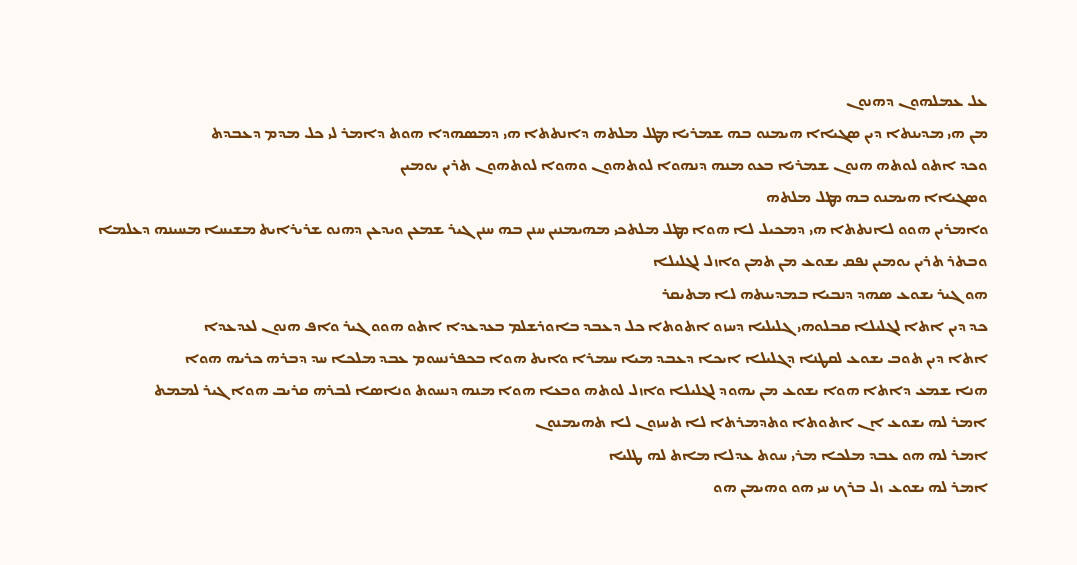ܥܠ ܥܡܠܗܘܢ ܕܗܢܘܢ
ܡܢ ܗܝ ܡܕܝܢܬܐ ܕܝܢ ܣܓܝܐܐ ܗܝܡܢܘ ܒܗ ܫܡܪܝܐ ܡܛܠ ܡܠܬܗ ܕܐܢܬܬܐ ܗܝ ܕܡܣܗܕܐ ܗܘܬ ܕܐܡܪ ܠܝ ܟܠ ܡܕܡ ܕܥܒܕܬ
ܘܟܕ ܐܬܘ ܠܘܬܗ ܗܢܘܢ ܫܡܪܝܐ ܒܥܘ ܡܢܗ ܕܢܗܘܐ ܠܘܬܗܘܢ ܘܗܘܐ ܠܘܬܗܘܢ ܬܪܝܢ ܝܘܡܝܢ
ܘܣܓܝܐܐ ܗܝܡܢܘ ܒܗ ܡܛܠ ܡܠܬܗ
ܘܐܡܪܝܢ ܗܘܘ ܠܐܢܬܬܐ ܗܝ ܕܡܟܝܠ ܠܐ ܗܘܐ ܡܛܠ ܡܠܬܟܝ ܡܗܝܡܢܝܢ ܚܢܢ ܒܗ ܚܢܢ ܓܝܪ ܫܡܥܢ ܘܝܕܥܢ ܕܗܢܘ ܫܪܝܪܐܝܬ ܡܫܝܚܐ ܡܚܝܢܗ ܕܥܠܡܐ
ܘܒܬܪ ܬܪܝܢ ܝܘܡܝܢ ܢܦܩ ܝܫܘܥ ܡܢ ܬܡܢ ܘܐܙܠ ܠܓܠܝܠܐ
ܗܘ ܓܝܪ ܝܫܘܥ ܣܗܕ ܕܢܒܝܐ ܒܡܕܝܢܬܗ ܠܐ ܡܬܝܩܪ
ܟܕ ܕܝܢ ܐܬܐ ܠܓܠܝܠܐ ܩܒܠܘܗܝ ܓܠܝܠܝܐ ܕܚܙܘ ܐܬܘܬܐ ܟܠ ܕܥܒܕ ܒܐܘܪܫܠܡ ܒܥܕܥܕܐ ܐܬܘ ܗܘܘ ܓܝܪ ܘܐܦ ܗܢܘܢ ܠܥܕܥܕܐ
ܐܬܐ ܕܝܢ ܬܘܒ ܝܫܘܥ ܠܩܛܢܐ ܕܓܠܝܠܐ ܐܝܟܐ ܕܥܒܕ ܡܝܐ ܚܡܪܐ ܘܐܝܬ ܗܘܐ ܒܟܦܪܢܚܘܡ ܥܒܕ ܡܠܟܐ ܚܕ ܕܒܪܗ ܟܪܝܗ ܗܘܐ
ܗܢܐ ܫܡܥ ܕܐܬܐ ܗܘܐ ܝܫܘܥ ܡܢ ܝܗܘܕ ܠܓܠܝܠܐ ܘܐܙܠ ܠܘܬܗ ܘܒܥܐ ܗܘܐ ܡܢܗ ܕܢܚܘܬ ܘܢܐܣܐ ܠܒܪܗ ܩܪܝܒ ܗܘܐ ܓܝܪ ܠܡܡܬ
ܐܡܪ ܠܗ ܝܫܘܥ ܐܢ ܐܬܘܬܐ ܘܬܕܡܪܬܐ ܠܐ ܬܚܙܘܢ ܠܐ ܬܗܝܡܢܘܢ
ܐܡܪ ܠܗ ܗܘ ܥܒܕ ܡܠܟܐ ܡܪܝ ܚܘܬ ܥܕܠܐ ܡܐܬ ܠܗ ܛܠܝܐ
ܐܡܪ ܠܗ ܝܫܘܥ ܙܠ ܒܪܟ ܚܝ ܗܘ ܘܗܝܡܢ ܗܘ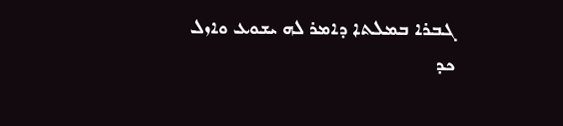ܓܒܪܐ ܒܡܠܬܐ ܕܐܡܪ ܠܗ ܝܫܘܥ ܘܐܙܠ
ܟܕ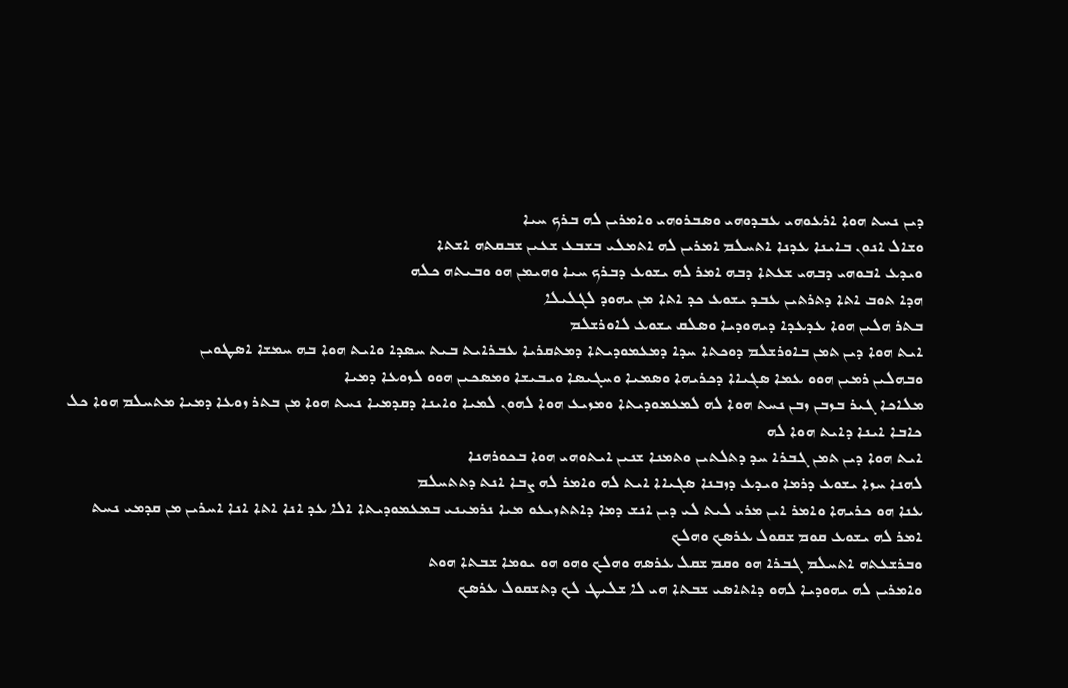ܕܝܢ ܢܚܬ ܗܘܐ ܐܪܥܘܗܝ ܥܒܕܘܗܝ ܘܣܒܪܘܗܝ ܘܐܡܪܝܢ ܠܗ ܒܪܟ ܚܝܐ
ܘܫܐܠ ܐܢܘܢ ܒܐܝܢܐ ܥܕܢܐ ܐܬܚܠܡ ܐܡܪܝܢ ܠܗ ܐܬܡܠܝ ܒܫܒܥ ܫܥܝܢ ܫܒܩܬܗ ܐܫܬܐ
ܘܝܕܥ ܐܒܘܗܝ ܕܒܗܝ ܫܥܬܐ ܕܒܗ ܐܡܪ ܠܗ ܝܫܘܥ ܕܒܪܟ ܚܝܐ ܘܗܝܡܢ ܗܘ ܘܒܝܬܗ ܟܠܗ
ܗܕܐ ܬܘܒ ܐܬܐ ܕܬܪܬܝܢ ܥܒܕ ܝܫܘܥ ܟܕ ܐܬܐ ܡܢ ܝܗܘܕ ܠܓܠܝܠܐ
ܒܬܪ ܗܠܝܢ ܗܘܐ ܥܕܥܕܐ ܕܝܗܘܕܝܐ ܘܣܠܩ ܝܫܘܥ ܠܐܘܪܫܠܡ
ܐܝܬ ܗܘܐ ܕܝܢ ܬܡܢ ܒܐܘܪܫܠܡ ܕܘܟܬܐ ܚܕܐ ܕܡܥܡܘܕܝܬܐ ܕܡܬܩܪܝܐ ܥܒܪܐܝܬ ܒܝܬ ܚܣܕܐ ܘܐܝܬ ܗܘܐ ܒܗ ܚܡܫܐ ܐܣܛܘܝܢ
ܘܒܗܠܝܢ ܪܡܝܢ ܗܘܘ ܥܡܐ ܣܓܝܐܐ ܕܟܪܝܗܐ ܘܣܡܝܐ ܘܚܓܝܣܐ ܘܝܒܝܫܐ ܘܡܣܟܝܢ ܗܘܘ ܠܙܘܥܐ ܕܡܝܐ
ܡܠܐܟܐ ܓܝܪ ܒܙܒܢ ܙܒܢ ܢܚܬ ܗܘܐ ܠܗ ܠܡܥܡܘܕܝܬܐ ܘܡܙܝܥ ܗܘܐ ܠܗܘܢ ܠܡܝܐ ܘܐܝܢܐ ܕܩܕܡܝܐ ܢܚܬ ܗܘܐ ܡܢ ܒܬܪ ܙܘܥܐ ܕܡܝܐ ܡܬܚܠܡ ܗܘܐ ܟܠ ܟܐܒܐ ܐܝܢܐ ܕܐܝܬ ܗܘܐ ܠܗ
ܐܝܬ ܗܘܐ ܕܝܢ ܬܡܢ ܓܒܪܐ ܚܕ ܕܬܠܬܝܢ ܘܬܡܢܐ ܫܢܝܢ ܐܝܬܘܗܝ ܗܘܐ ܒܟܘܪܗܢܐ
ܠܗܢܐ ܚܙܐ ܝܫܘܥ ܕܪܡܐ ܘܝܕܥ ܕܙܒܢܐ ܣܓܝܐܐ ܐܝܬ ܠܗ ܘܐܡܪ ܠܗ ܨܒܐ ܐܢܬ ܕܬܬܚܠܡ
ܥܢܐ ܗܘ ܟܪܝܗܐ ܘܐܡܪ ܐܝܢ ܡܪܝ ܠܝܬ ܠܝ ܕܝܢ ܐܢܫ ܕܡܐ ܕܐܬܬܙܝܥܘ ܡܝܐ ܢܪܡܝܢܝ ܒܡܥܡܘܕܝܬܐ ܐܠܐ ܥܕ ܐܢܐ ܐܬܐ ܐܢܐ ܐܚܪܝܢ ܡܢ ܩܕܡܝ ܢܚܬ
ܐܡܪ ܠܗ ܝܫܘܥ ܩܘܡ ܫܩܘܠ ܥܪܣܟ ܘܗܠܟ
ܘܒܪܫܥܬܗ ܐܬܚܠܡ ܓܒܪܐ ܗܘ ܘܩܡ ܫܩܠ ܥܪܣܗ ܘܗܠܟ ܘܗܘ ܗܘ ܝܘܡܐ ܫܒܬܐ ܗܘܬ
ܘܐܡܪܝܢ ܠܗ ܝܗܘܕܝܐ ܠܗܘ ܕܐܬܐܣܝ ܫܒܬܐ ܗܝ ܠܐ ܫܠܝܛ ܠܟ ܕܬܫܩܘܠ ܥܪܣܟ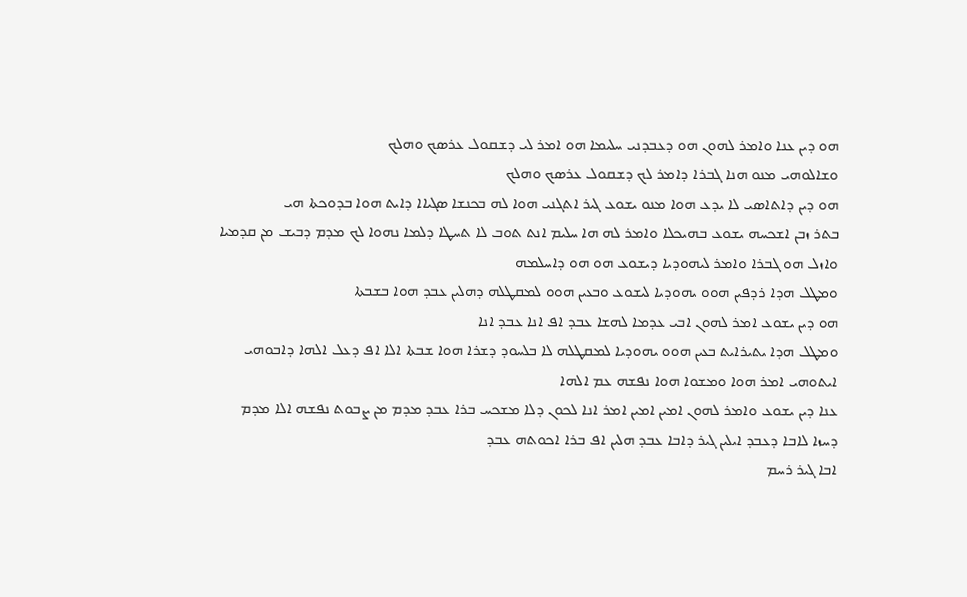ܗܘ ܕܝܢ ܥܢܐ ܘܐܡܪ ܠܗܘܢ ܗܘ ܕܥܒܕܢܝ ܚܠܝܡܐ ܗܘ ܐܡܪ ܠܝ ܕܫܩܘܠ ܥܪܣܟ ܘܗܠܟ
ܘܫܐܠܘܗܝ ܡܢܘ ܗܢܐ ܓܒܪܐ ܕܐܡܪ ܠܟ ܕܫܩܘܠ ܥܪܣܟ ܘܗܠܟ
ܗܘ ܕܝܢ ܕܐܬܐܣܝ ܠܐ ܝܕܥ ܗܘܐ ܡܢܘ ܝܫܘܥ ܓܝܪ ܐܬܓܢܝ ܗܘܐ ܠܗ ܒܟܢܫܐ ܣܓܝܐܐ ܕܐܝܬ ܗܘܐ ܒܕܘܟܬܐ ܗܝ
ܒܬܪ ܙܒܢ ܐܫܟܚܗ ܝܫܘܥ ܒܗܝܟܠܐ ܘܐܡܪ ܠܗ ܗܐ ܚܠܝܡ ܐܢܬ ܬܘܒ ܠܐ ܬܚܛܐ ܕܠܡܐ ܢܗܘܐ ܠܟ ܡܕܡ ܕܒܝܫ ܡܢ ܩܕܡܝܐ
ܘܐܙܠ ܗܘ ܓܒܪܐ ܘܐܡܪ ܠܝܗܘܕܝܐ ܕܝܫܘܥ ܗܘ ܗܘ ܕܐܚܠܡܗ
ܘܡܛܠ ܗܕܐ ܪܕܦܝܢ ܗܘܘ ܝܗܘܕܝܐ ܠܝܫܘܥ ܘܒܥܝܢ ܗܘܘ ܠܡܩܛܠܗ ܕܗܠܝܢ ܥܒܕ ܗܘܐ ܒܫܒܬܐ
ܗܘ ܕܝܢ ܝܫܘܥ ܐܡܪ ܠܗܘܢ ܐܒܝ ܥܕܡܐ ܠܗܫܐ ܥܒܕ ܐܦ ܐܢܐ ܥܒܕ ܐܢܐ
ܘܡܛܠ ܗܕܐ ܝܬܝܪܐܝܬ ܒܥܝܢ ܗܘܘ ܝܗܘܕܝܐ ܠܡܩܛܠܗ ܠܐ ܒܠܚܘܕ ܕܫܪܐ ܗܘܐ ܫܒܬܐ ܐܠܐ ܐܦ ܕܥܠ ܐܠܗܐ ܕܐܒܘܗܝ ܐܝܬܘܗܝ ܐܡܪ ܗܘܐ ܘܡܫܘܐ ܗܘܐ ܢܦܫܗ ܥܡ ܐܠܗܐ
ܥܢܐ ܕܝܢ ܝܫܘܥ ܘܐܡܪ ܠܗܘܢ ܐܡܝܢ ܐܡܝܢ ܐܡܪ ܐܢܐ ܠܟܘܢ ܕܠܐ ܡܫܟܚ ܒܪܐ ܥܒܕ ܡܕܡ ܡܢ ܨܒܘܬ ܢܦܫܗ ܐܠܐ ܡܕܡ ܕܚܙܐ ܠܐܒܐ ܕܥܒܕ ܐܝܠܝܢ ܓܝܪ ܕܐܒܐ ܥܒܕ ܗܠܝܢ ܐܦ ܒܪܐ ܐܟܘܬܗ ܥܒܕ
ܐܒܐ ܓܝܪ ܪܚܡ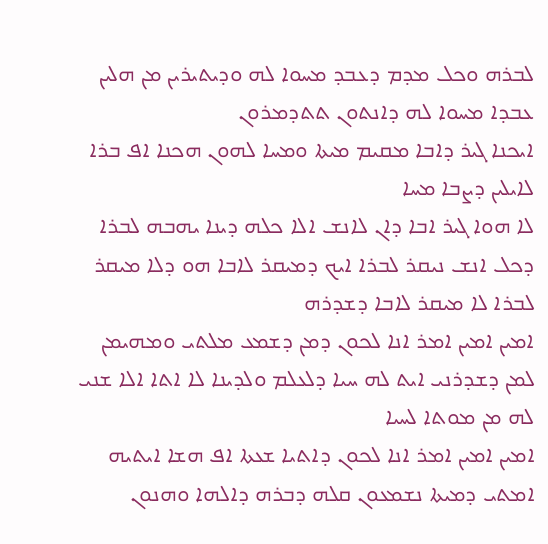ܠܒܪܗ ܘܟܠ ܡܕܡ ܕܥܒܕ ܡܚܘܐ ܠܗ ܘܕܝܬܝܪܝܢ ܡܢ ܗܠܝܢ ܥܒܕܐ ܡܚܘܐ ܠܗ ܕܐܢܬܘܢ ܬܬܕܡܪܘܢ
ܐܝܟܢܐ ܓܝܪ ܕܐܒܐ ܡܩܝܡ ܡܝܬܐ ܘܡܚܐ ܠܗܘܢ ܗܟܢܐ ܐܦ ܒܪܐ ܠܐܝܠܝܢ ܕܨܒܐ ܡܚܐ
ܠܐ ܗܘܐ ܓܝܪ ܐܒܐ ܕܐܢ ܠܐܢܫ ܐܠܐ ܟܠܗ ܕܝܢܐ ܝܗܒܗ ܠܒܪܐ
ܕܟܠ ܐܢܫ ܢܝܩܪ ܠܒܪܐ ܐܝܟ ܕܡܝܩܪ ܠܐܒܐ ܗܘ ܕܠܐ ܡܝܩܪ ܠܒܪܐ ܠܐ ܡܝܩܪ ܠܐܒܐ ܕܫܕܪܗ
ܐܡܝܢ ܐܡܝܢ ܐܡܪ ܐܢܐ ܠܟܘܢ ܕܡܢ ܕܫܡܥ ܡܠܬܝ ܘܡܗܝܡܢ ܠܡܢ ܕܫܕܪܢܝ ܐܝܬ ܠܗ ܚܝܐ ܕܠܥܠܡ ܘܠܕܝܢܐ ܠܐ ܐܬܐ ܐܠܐ ܫܢܝ ܠܗ ܡܢ ܡܘܬܐ ܠܚܝܐ
ܐܡܝܢ ܐܡܝܢ ܐܡܪ ܐܢܐ ܠܟܘܢ ܕܐܬܝܐ ܫܥܬܐ ܐܦ ܗܫܐ ܐܝܬܝܗ ܐܡܬܝ ܕܡܝܬܐ ܢܫܡܥܘܢ ܩܠܗ ܕܒܪܗ ܕܐܠܗܐ ܘܗܢܘܢ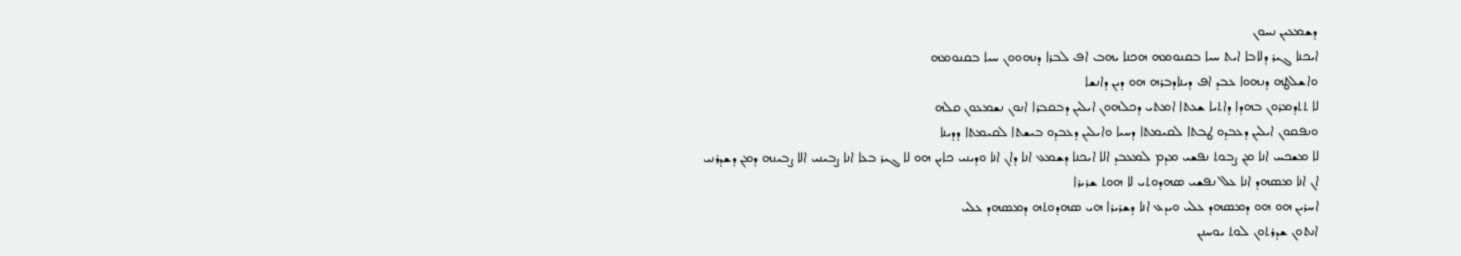ܕܫܡܥܝܢ ܢܚܘܢ
ܐܝܟܢܐ ܓܝܪ ܕܠܐܒܐ ܐܝܬ ܚܝܐ ܒܩܢܘܡܗ ܗܟܢܐ ܝܗܒ ܐܦ ܠܒܪܐ ܕܢܗܘܘܢ ܚܝܐ ܒܩܢܘܡܗ
ܘܐܫܠܛܗ ܕܢܗܘܐ ܥܒܕ ܐܦ ܕܝܢܐܕܒܪܗ ܗܘ ܕܝܢ ܕܐܢܫܐ
ܠܐ ܬܬܕܡܪܘܢ ܒܗܕܐ ܕܐܬܝܐ ܫܥܬܐ ܐܡܬܝ ܕܟܠܗܘܢ ܐܝܠܝܢ ܕܒܩܒܪܐ ܐܢܘܢ ܢܫܡܥܘܢ ܩܠܗ
ܘܢܦܩܘܢ ܐܝܠܝܢ ܕܥܒܕܘ ܛܒܬܐ ܠܩܝܡܬܐ ܕܚܝܐ ܘܐܝܠܝܢ ܕܥܒܕܘ ܒܝܫܬܐ ܠܩܝܡܬܐ ܕܕܝܢܐ
ܠܐ ܡܫܟܚ ܐܢܐ ܡܢ ܨܒܘܬ ܢܦܫܝ ܡܕܡ ܠܡܥܒܕ ܐܠܐ ܐܝܟܢܐ ܕܫܡܥ ܐܢܐ ܕܐܢ ܐܢܐ ܘܕܝܢܝ ܟܐܝܢ ܗܘ ܠܐ ܓܝܪ ܒܥܐ ܐܢܐ ܨܒܝܢܝ ܐܠܐ ܨܒܝܢܗ ܕܡܢ ܕܫܕܪܢܝ
ܐܢ ܐܢܐ ܡܣܗܕ ܐܢܐ ܥܠ ܢܦܫܝ ܣܗܕܘܬܝ ܠܐ ܗܘܬ ܫܪܝܪܐ
ܐܚܪܝܢ ܗܘ ܗܘ ܕܡܣܗܕ ܥܠܝ ܘܝܕܥ ܐܢܐ ܕܫܪܝܪܐ ܗܝ ܣܗܕܘܬܗ ܕܡܣܗܕ ܥܠܝ
ܐܢܬܘܢ ܫܕܪܬܘܢ ܠܘܬ ܝܘܚܢܢ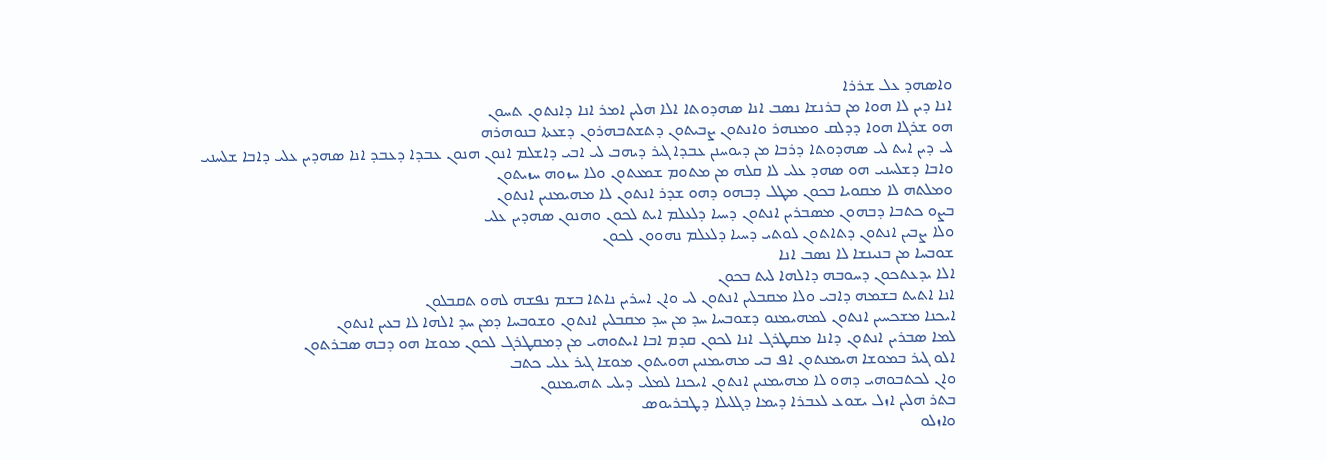ܘܐܣܗܕ ܥܠ ܫܪܪܐ
ܐܢܐ ܕܝܢ ܠܐ ܗܘܐ ܡܢ ܒܪܢܫܐ ܢܣܒ ܐܢܐ ܣܗܕܘܬܐ ܐܠܐ ܗܠܝܢ ܐܡܪ ܐܢܐ ܕܐܢܬܘܢ ܬܚܘܢ
ܗܘ ܫܪܓܐ ܗܘܐ ܕܕܠܩ ܘܡܢܗܪ ܘܐܢܬܘܢ ܨܒܝܬܘܢ ܕܬܫܬܒܗܪܘܢ ܕܫܥܬܐ ܒܢܘܗܪܗ
ܠܝ ܕܝܢ ܐܝܬ ܠܝ ܣܗܕܘܬܐ ܕܪܒܐ ܡܢ ܕܝܘܚܢܢ ܥܒܕܐ ܓܝܪ ܕܝܗܒ ܠܝ ܐܒܝ ܕܐܫܠܡ ܐܢܘܢ ܗܢܘܢ ܥܒܕܐ ܕܥܒܕ ܐܢܐ ܣܗܕܝܢ ܥܠܝ ܕܐܒܐ ܫܠܚܢܝ
ܘܐܒܐ ܕܫܠܚܢܝ ܗܘ ܣܗܕ ܥܠܝ ܠܐ ܩܠܗ ܡܢ ܡܬܘܡ ܫܡܥܬܘܢ ܘܠܐ ܚܙܘܗ ܚܙܝܬܘܢ
ܘܡܠܬܗ ܠܐ ܡܩܘܝܐ ܒܟܘܢ ܡܛܠ ܕܒܗܘ ܕܗܘ ܫܕܪ ܐܢܬܘܢ ܠܐ ܡܗܝܡܢܝܢ ܐܢܬܘܢ
ܒܨܘ ܟܬܒܐ ܕܒܗܘܢ ܡܣܒܪܝܢ ܐܢܬܘܢ ܕܚܝܐ ܕܠܥܠܡ ܐܝܬ ܠܟܘܢ ܘܗܢܘܢ ܣܗܕܝܢ ܥܠܝ
ܘܠܐ ܨܒܝܢ ܐܢܬܘܢ ܕܬܐܬܘܢ ܠܘܬܝ ܕܚܝܐ ܕܠܥܠܡ ܢܗܘܘܢ ܠܟܘܢ
ܫܘܒܚܐ ܡܢ ܒܢܝܢܫܐ ܠܐ ܢܣܒ ܐܢܐ
ܐܠܐ ܝܕܥܬܟܘܢ ܕܚܘܒܗ ܕܐܠܗܐ ܠܝܬ ܒܟܘܢ
ܐܢܐ ܐܬܝܬ ܒܫܡܗ ܕܐܒܝ ܘܠܐ ܡܩܒܠܝܢ ܐܢܬܘܢ ܠܝ ܘܐܢ ܐܚܪܝܢ ܢܐܬܐ ܒܫܡ ܢܦܫܗ ܠܗܘ ܬܩܒܠܘܢ
ܐܝܟܢܐ ܡܫܟܚܝܢ ܐܢܬܘܢ ܠܡܗܝܡܢܘ ܕܫܘܒܚܐ ܚܕ ܡܢ ܚܕ ܡܩܒܠܝܢ ܐܢܬܘܢ ܘܫܘܒܚܐ ܕܡܢ ܚܕ ܐܠܗܐ ܠܐ ܒܥܝܢ ܐܢܬܘܢ
ܠܡܐ ܣܒܪܝܢ ܐܢܬܘܢ ܕܐܢܐ ܡܩܛܪܓ ܐܢܐ ܠܟܘܢ ܩܕܡ ܐܒܐ ܐܝܬܘܗܝ ܡܢ ܕܡܩܛܪܓ ܠܟܘܢ ܡܘܫܐ ܗܘ ܕܒܗ ܣܒܪܬܘܢ
ܐܠܘ ܓܝܪ ܒܡܘܫܐ ܗܝܡܢܬܘܢ ܐܦ ܒܝ ܡܗܝܡܢܝܢ ܗܘܝܬܘܢ ܡܘܫܐ ܓܝܪ ܥܠܝ ܟܬܒ
ܘܐܢ ܠܟܬܒܘܗܝ ܕܗܘ ܠܐ ܡܗܝܡܢܝܢ ܐܢܬܘܢ ܐܝܟܢܐ ܠܡܠܝ ܕܝܠܝ ܬܗܝܡܢܘܢ
ܒܬܪ ܗܠܝܢ ܐܙܠ ܝܫܘܥ ܠܥܒܪܐ ܕܝܡܐ ܕܓܠܝܠܐ ܕܛܒܪܝܘܣ
ܘܐܙܠܘ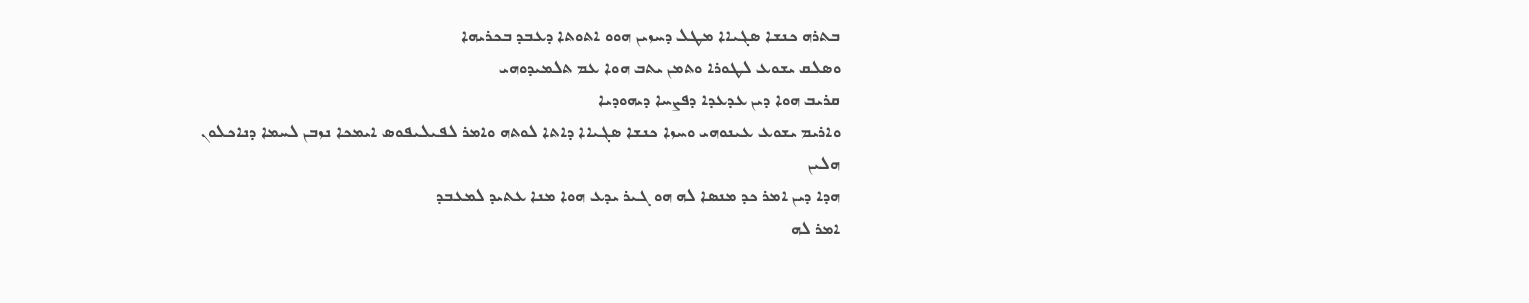ܒܬܪܗ ܟܢܫܐ ܣܓܝܐܐ ܡܛܠ ܕܚܙܝܢ ܗܘܘ ܐܬܘܬܐ ܕܥܒܕ ܒܟܪܝܗܐ
ܘܣܠܩ ܝܫܘܥ ܠܛܘܪܐ ܘܬܡܢ ܝܬܒ ܗܘܐ ܥܡ ܬܠܡܝܕܘܗܝ
ܩܪܝܒ ܗܘܐ ܕܝܢ ܥܕܥܕܐ ܕܦܨܚܐ ܕܝܗܘܕܝܐ
ܘܐܪܝܡ ܝܫܘܥ ܥܝܢܘܗܝ ܘܚܙܐ ܟܢܫܐ ܣܓܝܐܐ ܕܐܬܐ ܠܘܬܗ ܘܐܡܪ ܠܦܝܠܝܦܘܣ ܐܝܡܟܐ ܢܙܒܢ ܠܚܡܐ ܕܢܐܟܠܘܢ ܗܠܝܢ
ܗܕܐ ܕܝܢ ܐܡܪ ܟܕ ܡܢܣܐ ܠܗ ܗܘ ܓܝܪ ܝܕܥ ܗܘܐ ܡܢܐ ܥܬܝܕ ܠܡܥܒܕ
ܐܡܪ ܠܗ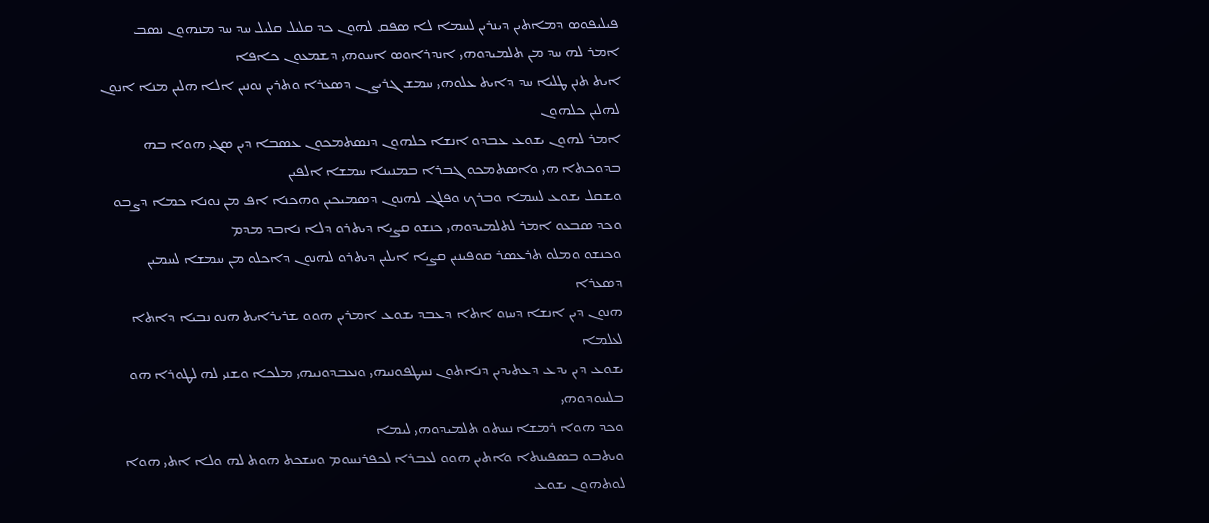ܦܝܠܝܦܘܣ ܕܡܐܬܝܢ ܕܝܢܪܝܢ ܠܚܡܐ ܠܐ ܣܦܩ ܠܗܘܢ ܟܕ ܩܠܝܠ ܩܠܝܠ ܚܕ ܚܕ ܡܢܗܘܢ ܢܣܒ
ܐܡܪ ܠܗ ܚܕ ܡܢ ܬܠܡܝܕܘܗܝ ܐܢܕܪܐܘܣ ܐܚܘܗܝ ܕܫܡܥܘܢ ܟܐܦܐ
ܐܝܬ ܬܢܢ ܛܠܝܐ ܚܕ ܕܐܝܬ ܥܠܘܗܝ ܚܡܫ ܓܪܝܨܢ ܕܣܥܪܐ ܘܬܪܝܢ ܢܘܢܝܢ ܐܠܐ ܗܠܝܢ ܡܢܐ ܐܢܘܢ ܠܗܠܝܢ ܟܠܗܘܢ
ܐܡܪ ܠܗܘܢ ܝܫܘܥ ܥܒܕܘ ܐܢܫܐ ܟܠܗܘܢ ܕܢܣܬܡܟܘܢ ܥܣܒܐ ܕܝܢ ܣܓܝ ܗܘܐ ܒܗ ܒܕܘܟܬܐ ܗܝ ܘܐܣܬܡܟܘ ܓܒܪܐ ܒܡܢܝܢܐ ܚܡܫܐ ܐܠܦܝܢ
ܘܫܩܠ ܝܫܘܥ ܠܚܡܐ ܘܒܪܟ ܘܦܠܓ ܠܗܢܘܢ ܕܣܡܝܟܝܢ ܘܗܟܢܐ ܐܦ ܡܢ ܢܘܢܐ ܟܡܐ ܕܨܒܘ
ܘܟܕ ܣܒܥܘ ܐܡܪ ܠܬܠܡܝܕܘܗܝ ܟܢܫܘ ܩܨܝܐ ܕܝܬܪܘ ܕܠܐ ܢܐܒܕ ܡܕܡ
ܘܟܢܫܘ ܘܡܠܘ ܬܪܥܣܪ ܩܘܦܝܢܝܢ ܩܨܝܐ ܐܝܠܝܢ ܕܝܬܪܘ ܠܗܢܘܢ ܕܐܟܠܘ ܡܢ ܚܡܫܐ ܠܚܡܝܢ ܕܣܥܪܐ
ܗܢܘܢ ܕܝܢ ܐܢܫܐ ܕܚܙܘ ܐܬܐ ܕܥܒܕ ܝܫܘܥ ܐܡܪܝܢ ܗܘܘ ܫܪܝܪܐܝܬ ܗܢܘ ܢܒܝܐ ܕܐܬܐ ܠܥܠܡܐ
ܝܫܘܥ ܕܝܢ ܝܕܥ ܕܥܬܝܕܝܢ ܕܢܐܬܘܢ ܢܚܛܦܘܢܝܗܝ ܘܢܥܒܕܘܢܝܗܝ ܡܠܟܐ ܘܫܢܝ ܠܗ ܠܛܘܪܐ ܗܘ ܒܠܚܘܕܘܗܝ
ܘܟܕ ܗܘܐ ܪܡܫܐ ܢܚܬܘ ܬܠܡܝܕܘܗܝ ܠܝܡܐ
ܘܝܬܒܘ ܒܣܦܝܢܬܐ ܘܐܬܝܢ ܗܘܘ ܠܥܒܪܐ ܠܟܦܪܢܚܘܡ ܘܚܫܟܬ ܗܘܬ ܠܗ ܘܠܐ ܐܬܝ ܗܘܐ ܠܘܬܗܘܢ ܝܫܘܥ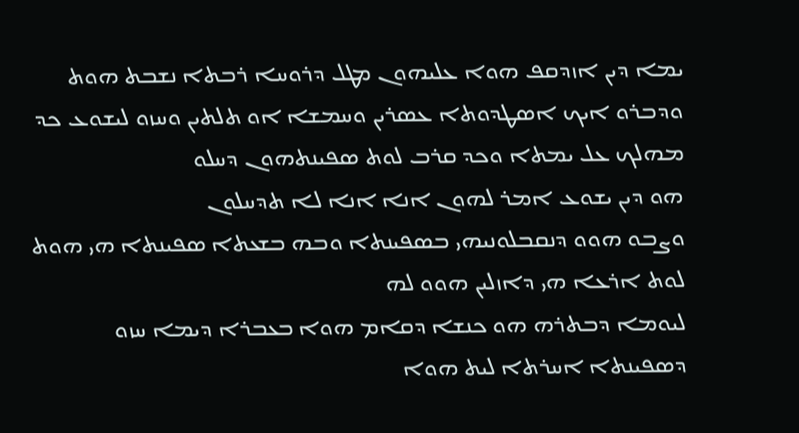ܝܡܐ ܕܝܢ ܐܙܕܩܦ ܗܘܐ ܥܠܝܗܘܢ ܡܛܠ ܕܪܘܚܐ ܪܒܬܐ ܢܫܒܬ ܗܘܬ
ܘܕܒܪܘ ܐܝܟ ܐܣܛܕܘܬܐ ܥܣܪܝܢ ܘܚܡܫܐ ܐܘ ܬܠܬܝܢ ܘܚܙܘ ܠܝܫܘܥ ܟܕ ܡܗܠܟ ܥܠ ܝܡܬܐ ܘܟܕ ܩܪܒ ܠܘܬ ܣܦܝܢܬܗܘܢ ܕܚܠܘ
ܗܘ ܕܝܢ ܝܫܘܥ ܐܡܪ ܠܗܘܢ ܐܢܐ ܐܢܐ ܠܐ ܬܕܚܠܘܢ
ܘܨܒܘ ܗܘܘ ܕܢܩܒܠܘܢܝܗܝ ܒܣܦܝܢܬܐ ܘܒܗ ܒܫܥܬܐ ܣܦܝܢܬܐ ܗܝ ܗܘܬ ܠܘܬ ܐܪܥܐ ܗܝ ܕܐܙܠܝܢ ܗܘܘ ܠܗ
ܠܝܘܡܐ ܕܒܬܪܗ ܗܘ ܟܢܫܐ ܕܩܐܡ ܗܘܐ ܒܥܒܪܐ ܕܝܡܐ ܚܙܘ ܕܣܦܝܢܬܐ ܐܚܪܬܐ ܠܝܬ ܗܘܐ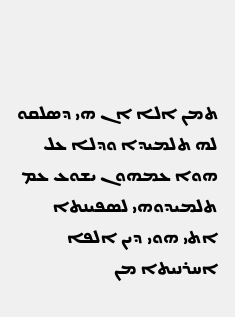ܬܡܢ ܐܠܐ ܐܢ ܗܝ ܕܣܠܩܘ ܠܗ ܬܠܡܝܕܐ ܘܕܠܐ ܥܠ ܗܘܐ ܥܡܗܘܢ ܝܫܘܥ ܥܡ ܬܠܡܝܕܘܗܝ ܠܣܦܝܢܬܐ
ܐܬܝ ܗܘܝ ܕܝܢ ܐܠܦܐ ܐܚܪܢܝܬܐ ܡܢ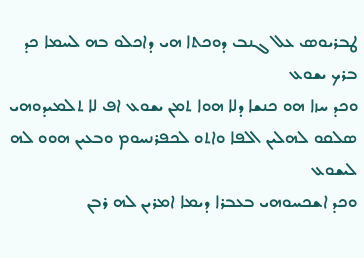ܛܒܪܝܘܣ ܥܠ ܓܢܒ ܕܘܟܬܐ ܗܝ ܕܐܟܠܘ ܒܗ ܠܚܡܐ ܟܕ ܒܪܟ ܝܫܘܥ
ܘܟܕ ܚܙܐ ܗܘ ܟܢܫܐ ܕܠܐ ܗܘܐ ܬܡܢ ܝܫܘܥ ܐܦ ܠܐ ܬܠܡܝܕܘܗܝ ܣܠܩܘ ܠܗܠܝܢ ܐܠܦܐ ܘܐܬܘ ܠܟܦܪܢܚܘܡ ܘܒܥܝܢ ܗܘܘ ܠܗ ܠܝܫܘܥ
ܘܟܕ ܐܫܟܚܘܗܝ ܒܥܒܪܐ ܕܝܡܐ ܐܡܪܝܢ ܠܗ ܪܒܢ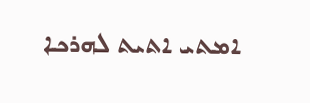ܐܡܬܝ ܐܬܝܬ ܠܗܪܟܐ